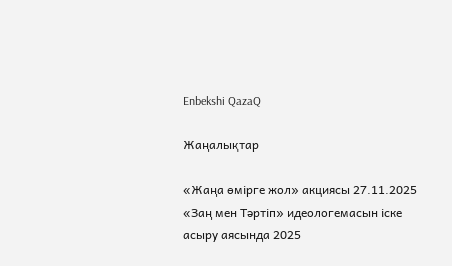Enbekshi QazaQ

Жаңалықтар

«Жаңа өмірге жол» акциясы 27.11.2025
«Заң мен Тәртіп» идеологемасын іске асыру аясында 2025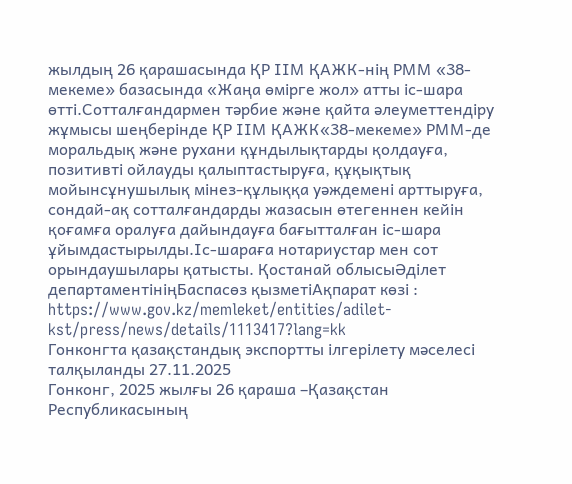жылдың 26 қарашасында ҚР ІІМ ҚАЖК-нің РММ «38-мекеме» базасында «Жаңа өмірге жол» атты іс-шара өтті.Сотталғандармен тәрбие және қайта әлеуметтендіру жұмысы шеңберінде ҚР ІІМ ҚАЖК«38-мекеме» РММ-де моральдық және рухани құндылықтарды қолдауға, позитивті ойлауды қалыптастыруға, құқықтық мойынсұнушылық мінез-құлыққа уәждемені арттыруға, сондай-ақ сотталғандарды жазасын өтегеннен кейін қоғамға оралуға дайындауға бағытталған іс-шара ұйымдастырылды.Іс-шараға нотариустар мен сот орындаушылары қатысты. Қостанай облысыӘділет департаментініңБаспасөз қызметіАқпарат көзі : https://www.gov.kz/memleket/entities/adilet-kst/press/news/details/1113417?lang=kk
Гонконгта қазақстандық экспортты ілгерілету мәселесі талқыланды 27.11.2025
Гонконг, 2025 жылғы 26 қараша –Қазақстан Республикасының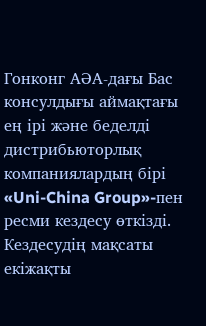Гонконг АӘА-дағы Бас консулдығы аймақтағы ең ірі және беделді дистрибьюторлық компаниялардың бірі «Uni-China Group»-пен ресми кездесу өткізді. Кездесудің мақсаты екіжақты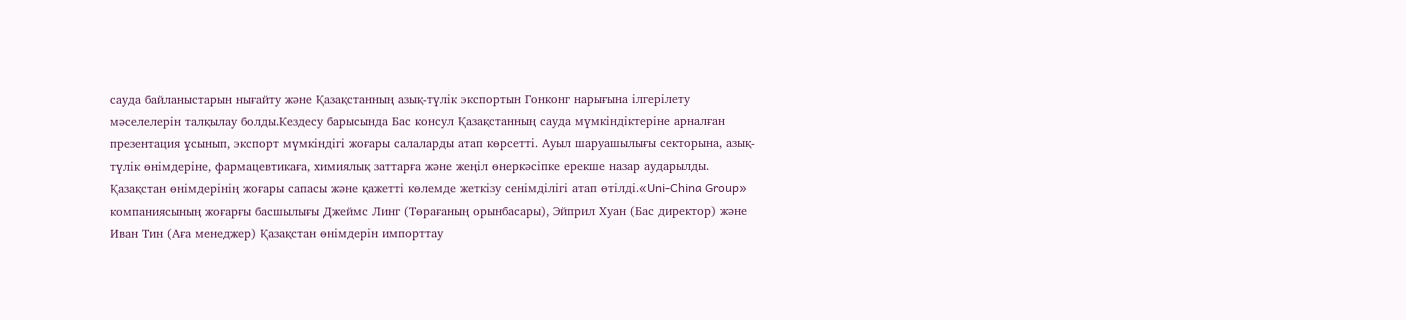сауда байланыстарын нығайту және Қазақстанның азық-түлік экспортын Гонконг нарығына ілгерілету мәселелерін талқылау болды.Кездесу барысында Бас консул Қазақстанның сауда мүмкіндіктеріне арналған презентация ұсынып, экспорт мүмкіндігі жоғары салаларды атап көрсетті. Ауыл шаруашылығы секторына, азық-түлік өнімдеріне, фармацевтикаға, химиялық заттарға және жеңіл өнеркәсіпке ерекше назар аударылды. Қазақстан өнімдерінің жоғары сапасы және қажетті көлемде жеткізу сенімділігі атап өтілді.«Uni-China Group» компаниясының жоғарғы басшылығы Джеймс Линг (Төрағаның орынбасары), Эйприл Хуан (Бас директор) және Иван Тин (Аға менеджер) Қазақстан өнімдерін импорттау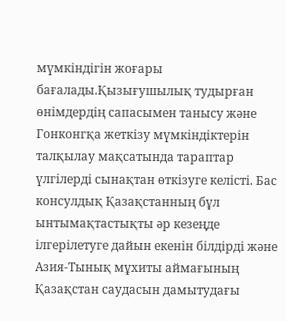мүмкіндігін жоғары бағалады.Қызығушылық тудырған өнімдердің сапасымен танысу және Гонконгқа жеткізу мүмкіндіктерін талқылау мақсатында тараптар үлгілерді сынақтан өткізуге келісті. Бас консулдық Қазақстанның бұл ынтымақтастықты әр кезеңде ілгерілетуге дайын екенін білдірді және Азия-Тынық мұхиты аймағының Қазақстан саудасын дамытудағы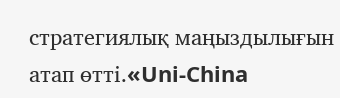стратегиялық маңыздылығын атап өтті.«Uni-China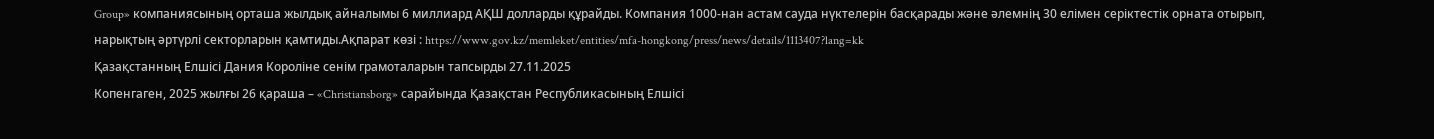Group» компаниясының орташа жылдық айналымы 6 миллиард АҚШ долларды құрайды. Компания 1000-нан астам сауда нүктелерін басқарады және әлемнің 30 елімен серіктестік орната отырып, нарықтың әртүрлі секторларын қамтиды.Ақпарат көзі : https://www.gov.kz/memleket/entities/mfa-hongkong/press/news/details/1113407?lang=kk
Қазақстанның Елшісі Дания Короліне сенім грамоталарын тапсырды 27.11.2025
Копенгаген, 2025 жылғы 26 қараша – «Christiansborg» сарайында Қазақстан Республикасының Елшісі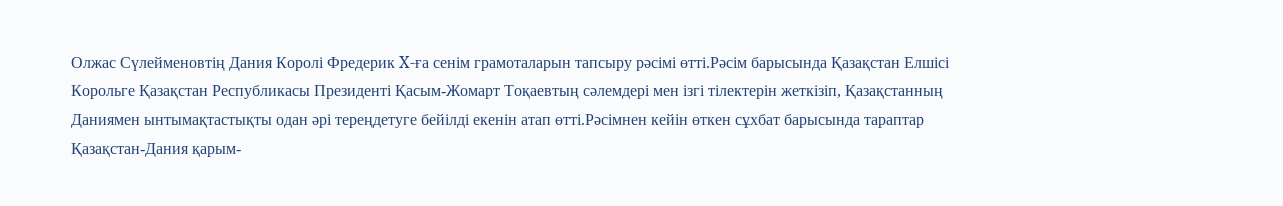Олжас Сүлейменовтің Дания Королі Фредерик X-ға сенім грамоталарын тапсыру рәсімі өтті.Рәсім барысында Қазақстан Елшісі Корольге Қазақстан Республикасы Президенті Қасым-Жомарт Тоқаевтың сәлемдері мен ізгі тілектерін жеткізіп, Қазақстанның Даниямен ынтымақтастықты одан әрі тереңдетуге бейілді екенін атап өтті.Рәсімнен кейін өткен сұхбат барысында тараптар Қазақстан-Дания қарым-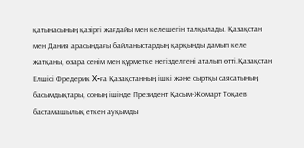қатынасының қазіргі жағдайы мен келешегін талқылады. Қазақстан мен Дания арасындағы байланыстардың қарқынды дамып келе жатқаны, өзара сенім мен құрметке негізделгені аталып өтті.Қазақстан Елшісі Фредерик X-ға Қазақстанның ішкі және сыртқы саясатының басымдықтары, соның ішінде Президент Қасым-Жомарт Тоқаев бастамашылық еткен ауқымды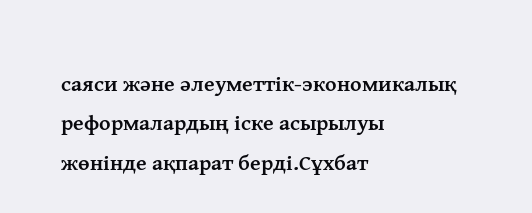саяси және әлеуметтік-экономикалық реформалардың іске асырылуы жөнінде ақпарат берді.Сұхбат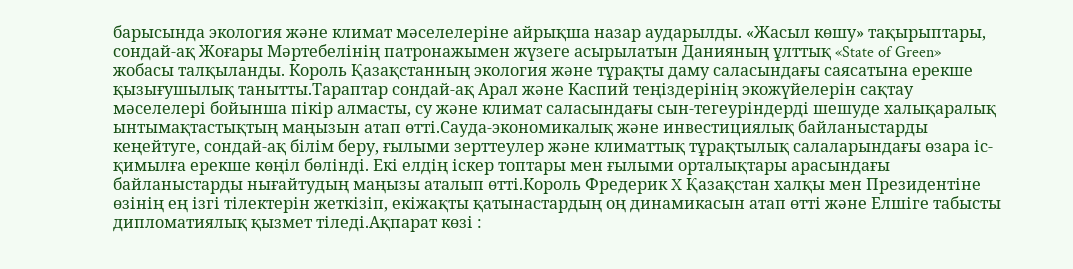барысында экология және климат мәселелеріне айрықша назар аударылды. «Жасыл көшу» тақырыптары, сондай-ақ Жоғары Мәртебелінің патронажымен жүзеге асырылатын Данияның ұлттық «State of Green» жобасы талқыланды. Король Қазақстанның экология және тұрақты даму саласындағы саясатына ерекше қызығушылық танытты.Тараптар сондай-ақ Арал және Каспий теңіздерінің экожүйелерін сақтау мәселелері бойынша пікір алмасты, су және климат саласындағы сын-тегеуріндерді шешуде халықаралық ынтымақтастықтың маңызын атап өтті.Сауда-экономикалық және инвестициялық байланыстарды кеңейтуге, сондай-ақ білім беру, ғылыми зерттеулер және климаттық тұрақтылық салаларындағы өзара іс-қимылға ерекше көңіл бөлінді. Екі елдің іскер топтары мен ғылыми орталықтары арасындағы байланыстарды нығайтудың маңызы аталып өтті.Король Фредерик X Қазақстан халқы мен Президентіне өзінің ең ізгі тілектерін жеткізіп, екіжақты қатынастардың оң динамикасын атап өтті және Елшіге табысты дипломатиялық қызмет тіледі.Ақпарат көзі :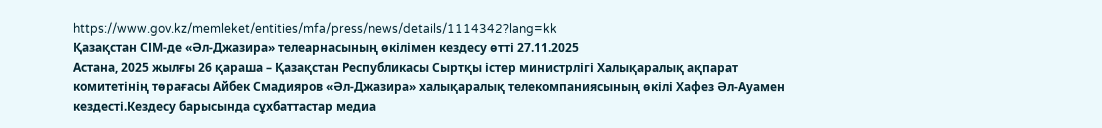https://www.gov.kz/memleket/entities/mfa/press/news/details/1114342?lang=kk
Қазақстан СІМ-де «Әл-Джазира» телеарнасының өкілімен кездесу өтті 27.11.2025
Астана, 2025 жылғы 26 қараша – Қазақстан Республикасы Сыртқы істер министрлігі Халықаралық ақпарат комитетінің төрағасы Айбек Смадияров «Әл-Джазира» халықаралық телекомпаниясының өкілі Хафез Әл-Ауамен кездесті.Кездесу барысында сұхбаттастар медиа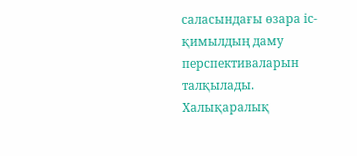саласындағы өзара іс-қимылдың даму перспективаларын талқылады. Халықаралық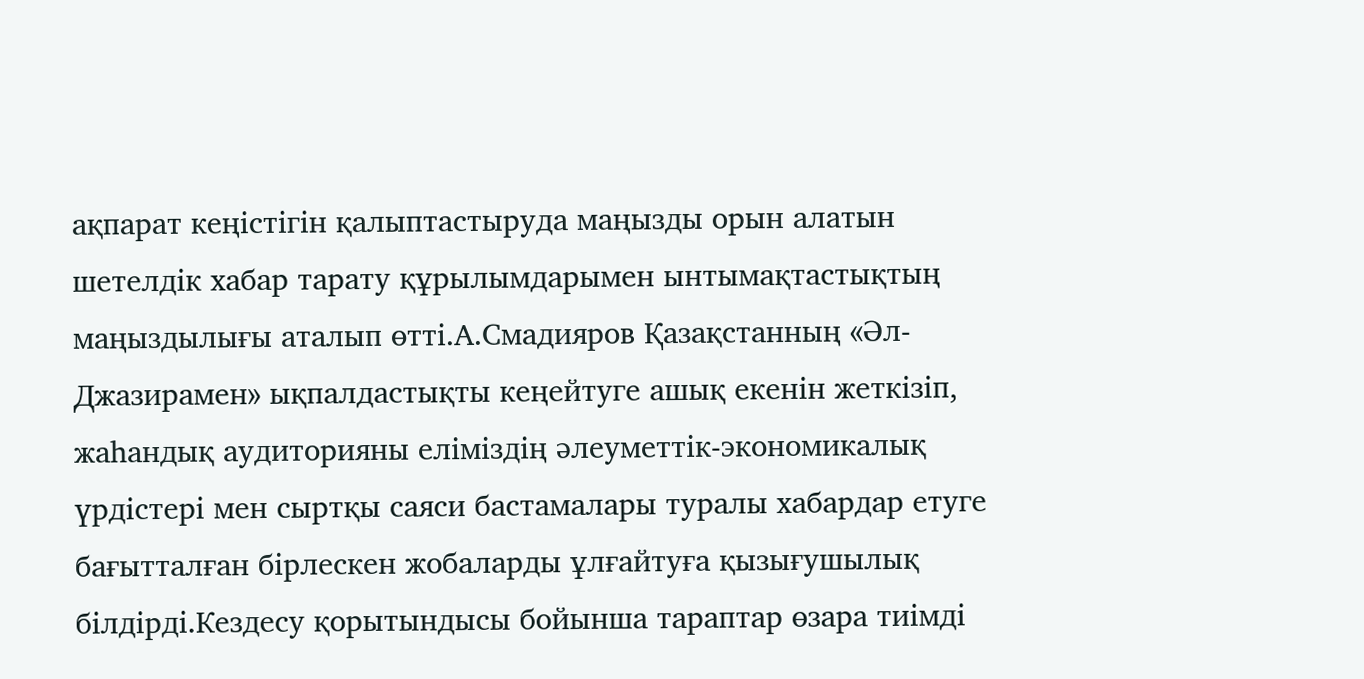ақпарат кеңістігін қалыптастыруда маңызды орын алатын шетелдік хабар тарату құрылымдарымен ынтымақтастықтың маңыздылығы аталып өтті.А.Смадияров Қазақстанның «Әл-Джазирамен» ықпалдастықты кеңейтуге ашық екенін жеткізіп, жаһандық аудиторияны еліміздің әлеуметтік-экономикалық үрдістері мен сыртқы саяси бастамалары туралы хабардар етуге бағытталған бірлескен жобаларды ұлғайтуға қызығушылық білдірді.Кездесу қорытындысы бойынша тараптар өзара тиімді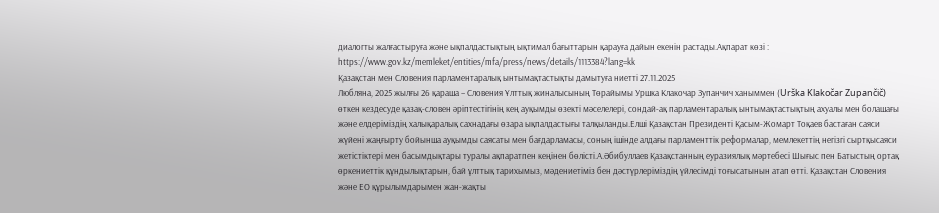диалогты жалғастыруға және ықпалдастықтың ықтимал бағыттарын қарауға дайын екенін растады.Ақпарат көзі : https://www.gov.kz/memleket/entities/mfa/press/news/details/1113384?lang=kk
Қазақстан мен Словения парламентаралық ынтымақтастықты дамытуға ниетті 27.11.2025
Любляна, 2025 жылғы 26 қараша – Словения Ұлттық жиналысының Төрайымы Уршка Клакочар Зупанчич ханыммен (Urška Klakočar Zupančič) өткен кездесуде қазақ‑словен әріптестігінің кең ауқымды өзекті мәселелері, сондай-ақ парламентаралық ынтымақтастықтың ахуалы мен болашағы және елдеріміздің халықаралық сахнадағы өзара ықпалдастығы талқыланды.Елші Қазақстан Президенті Қасым‑Жомарт Тоқаев бастаған саяси жүйені жаңғырту бойынша ауқымды саясаты мен бағдарламасы, соның ішінде алдағы парламенттік реформалар, мемлекеттің негізгі сыртқысаяси жетістіктері мен басымдықтары туралы ақпаратпен кеңінен бөлісті.А.Әбибуллаев Қазақстанның еуразиялық мәртебесі Шығыс пен Батыстың ортақ өркениеттік құндылықтарын, бай ұлттық тарихымыз, мәдениетіміз бен дәстүрлеріміздің үйлесімді тоғысатынын атап өтті. Қазақстан Словения және ЕО құрылымдарымен жан‑жақты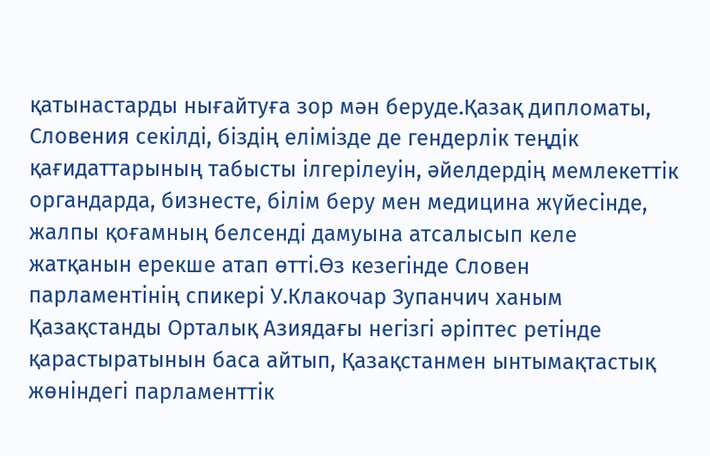қатынастарды нығайтуға зор мән беруде.Қазақ дипломаты, Словения секілді, біздің елімізде де гендерлік теңдік қағидаттарының табысты ілгерілеуін, әйелдердің мемлекеттік органдарда, бизнесте, білім беру мен медицина жүйесінде, жалпы қоғамның белсенді дамуына атсалысып келе жатқанын ерекше атап өтті.Өз кезегінде Словен парламентінің спикері У.Клакочар Зупанчич ханым Қазақстанды Орталық Азиядағы негізгі әріптес ретінде қарастыратынын баса айтып, Қазақстанмен ынтымақтастық жөніндегі парламенттік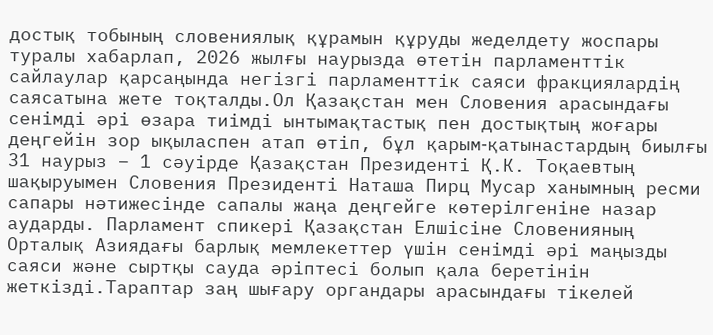достық тобының словениялық құрамын құруды жеделдету жоспары туралы хабарлап, 2026 жылғы наурызда өтетін парламенттік сайлаулар қарсаңында негізгі парламенттік саяси фракциялардің саясатына жете тоқталды.Ол Қазақстан мен Словения арасындағы сенімді әрі өзара тиімді ынтымақтастық пен достықтың жоғары деңгейін зор ықыласпен атап өтіп, бұл қарым‑қатынастардың биылғы 31 наурыз – 1 сәуірде Қазақстан Президенті Қ.К. Тоқаевтың шақыруымен Словения Президенті Наташа Пирц Мусар ханымның ресми сапары нәтижесінде сапалы жаңа деңгейге көтерілгеніне назар аударды. Парламент спикері Қазақстан Елшісіне Словенияның Орталық Азиядағы барлық мемлекеттер үшін сенімді әрі маңызды саяси және сыртқы сауда әріптесі болып қала беретінін жеткізді.Тараптар заң шығару органдары арасындағы тікелей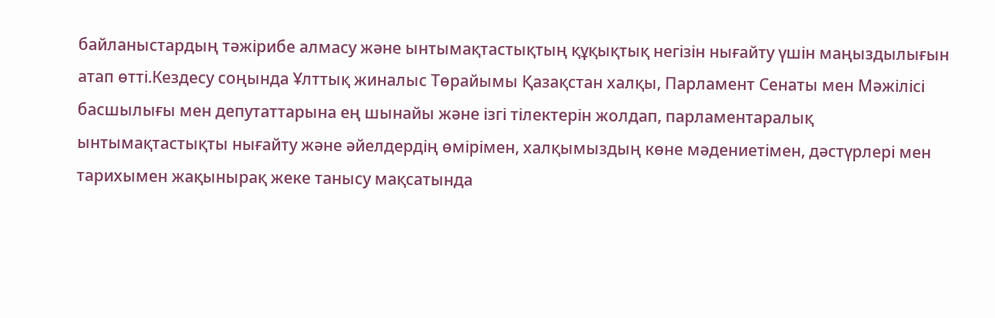байланыстардың тәжірибе алмасу және ынтымақтастықтың құқықтық негізін нығайту үшін маңыздылығын атап өтті.Кездесу соңында Ұлттық жиналыс Төрайымы Қазақстан халқы, Парламент Сенаты мен Мәжілісі басшылығы мен депутаттарына ең шынайы және ізгі тілектерін жолдап, парламентаралық ынтымақтастықты нығайту және әйелдердің өмірімен, халқымыздың көне мәдениетімен, дәстүрлері мен тарихымен жақынырақ жеке танысу мақсатында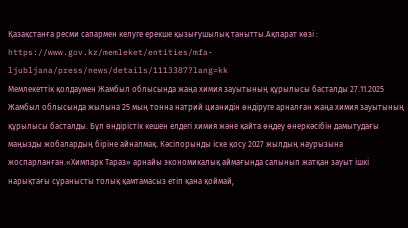Қазақстанға ресми сапармен келуге ерекше қызығушылық танытты.Ақпарат көзі : https://www.gov.kz/memleket/entities/mfa-ljubljana/press/news/details/1113387?lang=kk
Мемлекеттік қолдаумен Жамбыл облысында жаңа химия зауытының құрылысы басталды 27.11.2025
Жамбыл облысында жылына 25 мың тонна натрий цианидін өндіруге арналған жаңа химия зауытының құрылысы басталды. Бұл өндірістік кешен елдегі химия және қайта өңдеу өнеркәсібін дамытудағы маңызды жобалардың біріне айналмақ. Кәсіпорынды іске қосу 2027 жылдың наурызына жоспарланған.«Химпарк Тараз» арнайы экономикалық аймағында салынып жатқан зауыт ішкі нарықтағы сұранысты толық қамтамасыз етіп қана қоймай,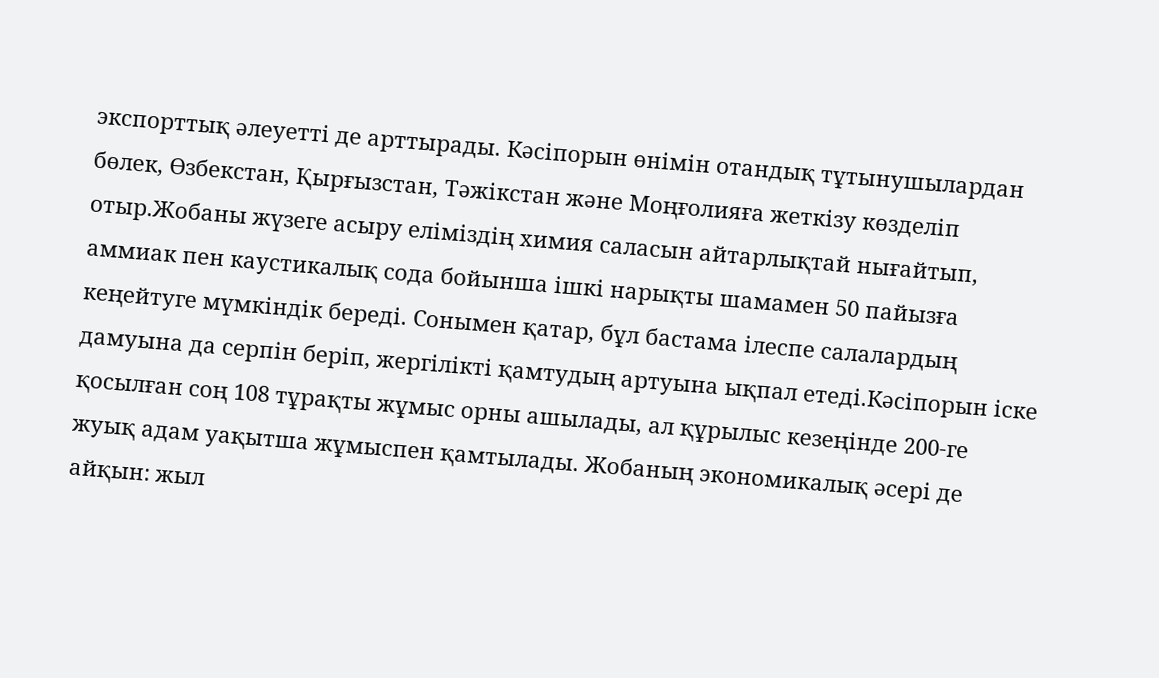экспорттық әлеуетті де арттырады. Кәсіпорын өнімін отандық тұтынушылардан бөлек, Өзбекстан, Қырғызстан, Тәжікстан және Моңғолияға жеткізу көзделіп отыр.Жобаны жүзеге асыру еліміздің химия саласын айтарлықтай нығайтып, аммиак пен каустикалық сода бойынша ішкі нарықты шамамен 50 пайызға кеңейтуге мүмкіндік береді. Сонымен қатар, бұл бастама ілеспе салалардың дамуына да серпін беріп, жергілікті қамтудың артуына ықпал етеді.Кәсіпорын іске қосылған соң 108 тұрақты жұмыс орны ашылады, ал құрылыс кезеңінде 200-ге жуық адам уақытша жұмыспен қамтылады. Жобаның экономикалық әсері де айқын: жыл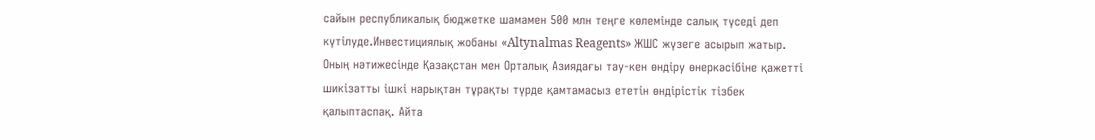сайын республикалық бюджетке шамамен 500 млн теңге көлемінде салық түседі деп күтілуде.Инвестициялық жобаны «Altynalmas Reagents» ЖШС жүзеге асырып жатыр. Оның нәтижесінде Қазақстан мен Орталық Азиядағы тау-кен өндіру өнеркәсібіне қажетті шикізатты ішкі нарықтан тұрақты түрде қамтамасыз ететін өндірістік тізбек қалыптаспақ. Айта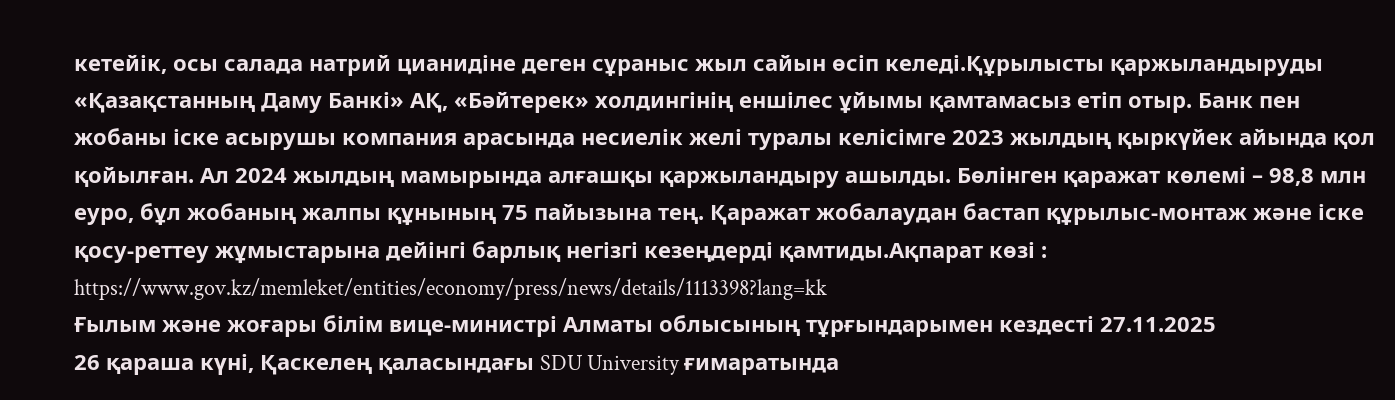кетейік, осы салада натрий цианидіне деген сұраныс жыл сайын өсіп келеді.Құрылысты қаржыландыруды «Қазақстанның Даму Банкі» АҚ, «Бәйтерек» холдингінің еншілес ұйымы қамтамасыз етіп отыр. Банк пен жобаны іске асырушы компания арасында несиелік желі туралы келісімге 2023 жылдың қыркүйек айында қол қойылған. Ал 2024 жылдың мамырында алғашқы қаржыландыру ашылды. Бөлінген қаражат көлемі – 98,8 млн еуро, бұл жобаның жалпы құнының 75 пайызына тең. Қаражат жобалаудан бастап құрылыс-монтаж және іске қосу-реттеу жұмыстарына дейінгі барлық негізгі кезеңдерді қамтиды.Ақпарат көзі : https://www.gov.kz/memleket/entities/economy/press/news/details/1113398?lang=kk
Ғылым және жоғары білім вице-министрі Алматы облысының тұрғындарымен кездесті 27.11.2025
26 қараша күні, Қаскелең қаласындағы SDU University ғимаратында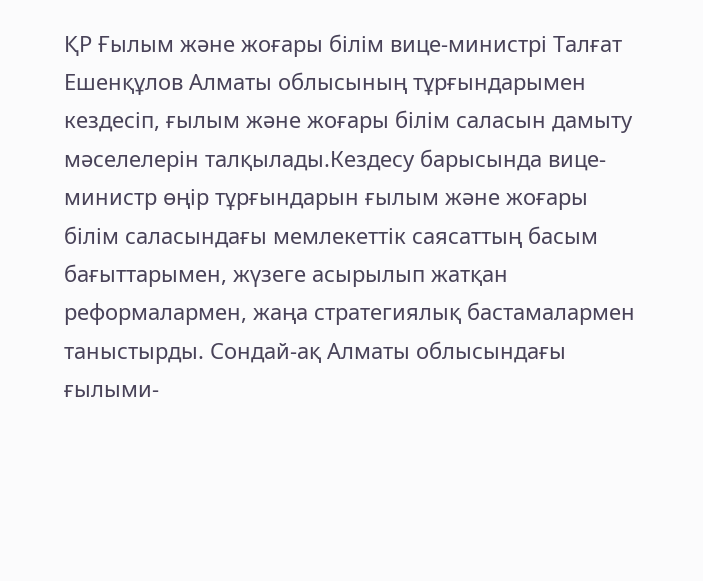ҚР Ғылым және жоғары білім вице-министрі Талғат Ешенқұлов Алматы облысының тұрғындарымен кездесіп, ғылым және жоғары білім саласын дамыту мәселелерін талқылады.Кездесу барысында вице-министр өңір тұрғындарын ғылым және жоғары білім саласындағы мемлекеттік саясаттың басым бағыттарымен, жүзеге асырылып жатқан реформалармен, жаңа стратегиялық бастамалармен таныстырды. Сондай-ақ Алматы облысындағы ғылыми-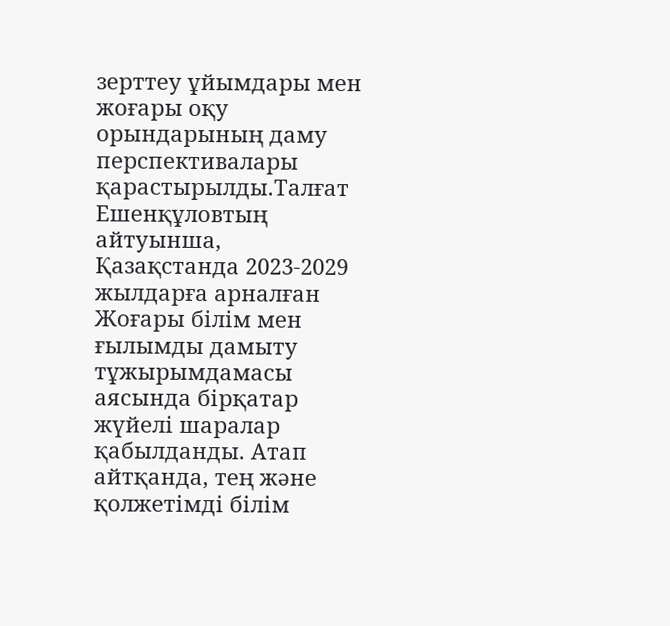зерттеу ұйымдары мен жоғары оқу орындарының даму перспективалары қарастырылды.Талғат Ешенқұловтың айтуынша, Қазақстанда 2023-2029 жылдарға арналған Жоғары білім мен ғылымды дамыту тұжырымдамасы аясында бірқатар жүйелі шаралар қабылданды. Атап айтқанда, тең және қолжетімді білім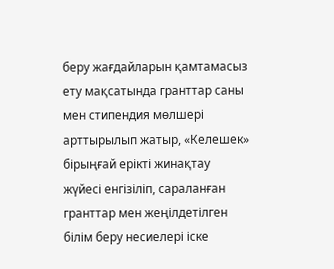беру жағдайларын қамтамасыз ету мақсатында гранттар саны мен стипендия мөлшері арттырылып жатыр, «Келешек» бірыңғай ерікті жинақтау жүйесі енгізіліп, сараланған гранттар мен жеңілдетілген білім беру несиелері іске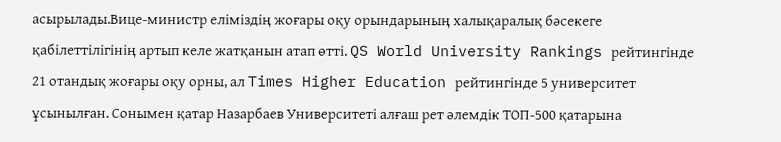асырылады.Вице-министр еліміздің жоғары оқу орындарының халықаралық бәсекеге қабілеттілігінің артып келе жатқанын атап өтті. QS World University Rankings рейтингінде 21 отандық жоғары оқу орны, ал Times Higher Education рейтингінде 5 университет ұсынылған. Сонымен қатар Назарбаев Университеті алғаш рет әлемдік ТОП-500 қатарына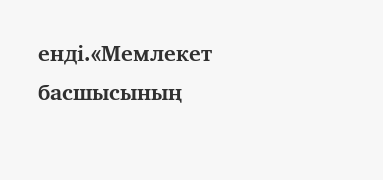енді.«Мемлекет басшысының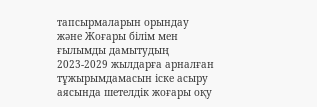тапсырмаларын орындау және Жоғары білім мен ғылымды дамытудың 2023-2029 жылдарға арналған тұжырымдамасын іске асыру аясында шетелдік жоғары оқу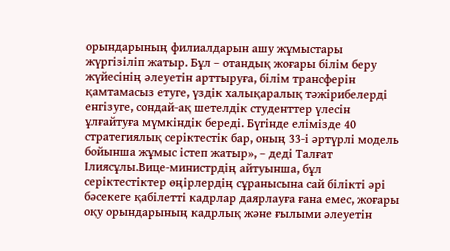орындарының филиалдарын ашу жұмыстары жүргізіліп жатыр. Бұл – отандық жоғары білім беру жүйесінің әлеуетін арттыруға, білім трансферін қамтамасыз етуге, үздік халықаралық тәжірибелерді енгізуге, сондай-ақ шетелдік студенттер үлесін ұлғайтуға мүмкіндік береді. Бүгінде елімізде 40 стратегиялық серіктестік бар, оның 33-і әртүрлі модель бойынша жұмыс істеп жатыр», – деді Талғат Ілиясұлы.Вице-министрдің айтуынша, бұл серіктестіктер өңірлердің сұранысына сай білікті әрі бәсекеге қабілетті кадрлар даярлауға ғана емес, жоғары оқу орындарының кадрлық және ғылыми әлеуетін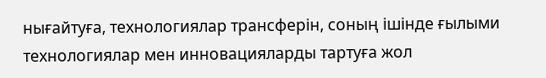нығайтуға, технологиялар трансферін, соның ішінде ғылыми технологиялар мен инновацияларды тартуға жол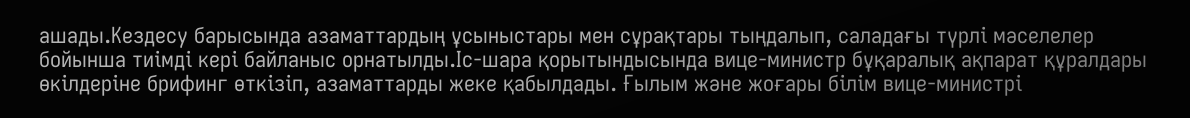ашады.Кездесу барысында азаматтардың ұсыныстары мен сұрақтары тыңдалып, саладағы түрлі мәселелер бойынша тиімді кері байланыс орнатылды.Іс-шара қорытындысында вице-министр бұқаралық ақпарат құралдары өкілдеріне брифинг өткізіп, азаматтарды жеке қабылдады. Ғылым және жоғары білім вице-министрі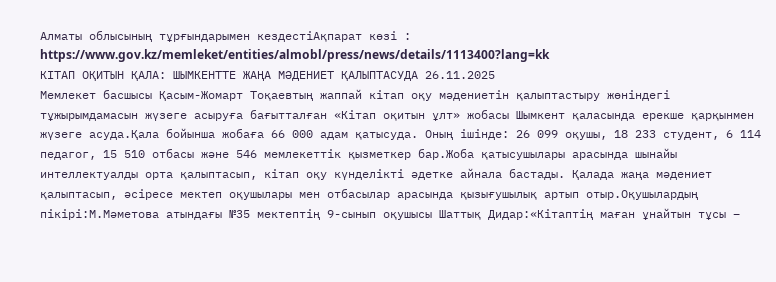Алматы облысының тұрғындарымен кездестіАқпарат көзі : https://www.gov.kz/memleket/entities/almobl/press/news/details/1113400?lang=kk
КІТАП ОҚИТЫН ҚАЛА: ШЫМКЕНТТЕ ЖАҢА МӘДЕНИЕТ ҚАЛЫПТАСУДА 26.11.2025
Мемлекет басшысы Қасым-Жомарт Тоқаевтың жаппай кітап оқу мәдениетін қалыптастыру жөніндегі тұжырымдамасын жүзеге асыруға бағытталған «Кітап оқитын ұлт» жобасы Шымкент қаласында ерекше қарқынмен жүзеге асуда.Қала бойынша жобаға 66 000 адам қатысуда. Оның ішінде: 26 099 оқушы, 18 233 студент, 6 114 педагог, 15 510 отбасы және 546 мемлекеттік қызметкер бар.Жоба қатысушылары арасында шынайы интеллектуалды орта қалыптасып, кітап оқу күнделікті әдетке айнала бастады. Қалада жаңа мәдениет қалыптасып, әсіресе мектеп оқушылары мен отбасылар арасында қызығушылық артып отыр.Оқушылардың пікірі:М.Мәметова атындағы №35 мектептің 9-сынып оқушысы Шаттық Дидар:«Кітаптің маған ұнайтын тұсы –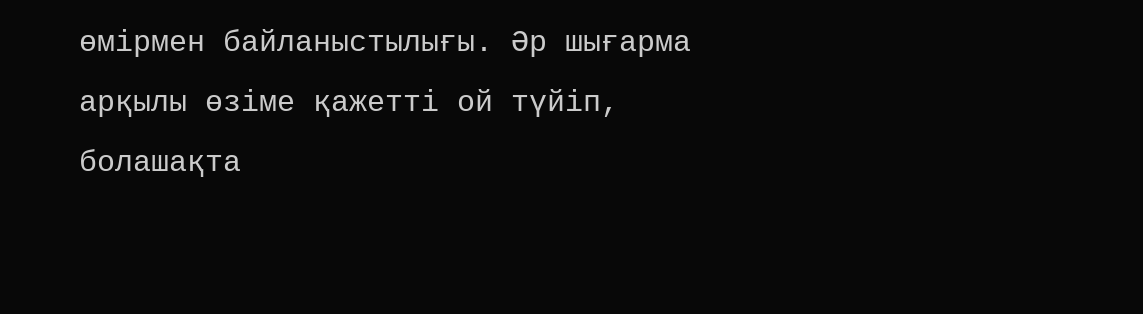өмірмен байланыстылығы. Әр шығарма арқылы өзіме қажетті ой түйіп, болашақта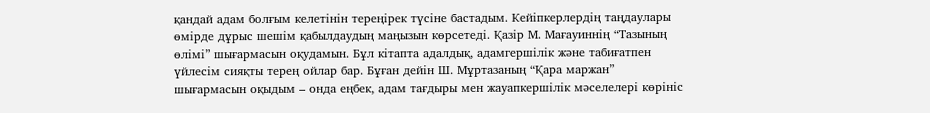қандай адам болғым келетінін тереңірек түсіне бастадым. Кейіпкерлердің таңдаулары өмірде дұрыс шешім қабылдаудың маңызын көрсетеді. Қазір М. Мағауиннің “Тазының өлімі” шығармасын оқудамын. Бұл кітапта адалдық, адамгершілік және табиғатпен үйлесім сияқты терең ойлар бар. Бұған дейін Ш. Мұртазаның “Қара маржан” шығармасын оқыдым – онда еңбек, адам тағдыры мен жауапкершілік мәселелері көрініс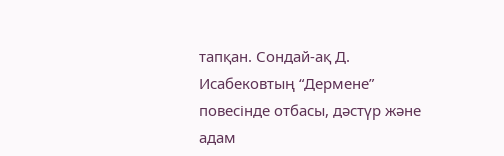тапқан. Сондай-ақ Д. Исабековтың “Дермене” повесінде отбасы, дәстүр және адам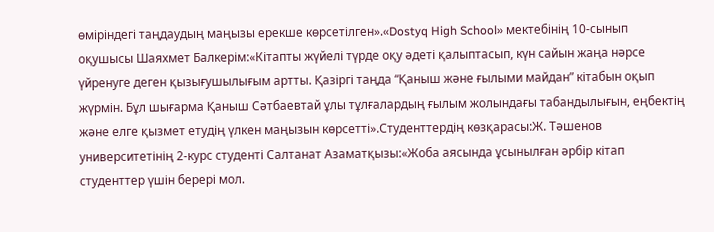өміріндегі таңдаудың маңызы ерекше көрсетілген».«Dostyq High School» мектебінің 10-сынып оқушысы Шаяхмет Балкерім:«Кітапты жүйелі түрде оқу әдеті қалыптасып, күн сайын жаңа нәрсе үйренуге деген қызығушылығым артты. Қазіргі таңда “Қаныш және ғылыми майдан” кітабын оқып жүрмін. Бұл шығарма Қаныш Сәтбаевтай ұлы тұлғалардың ғылым жолындағы табандылығын, еңбектің және елге қызмет етудің үлкен маңызын көрсетті».Студенттердің көзқарасы:Ж. Тәшенов университетінің 2-курс студенті Салтанат Азаматқызы:«Жоба аясында ұсынылған әрбір кітап студенттер үшін берері мол.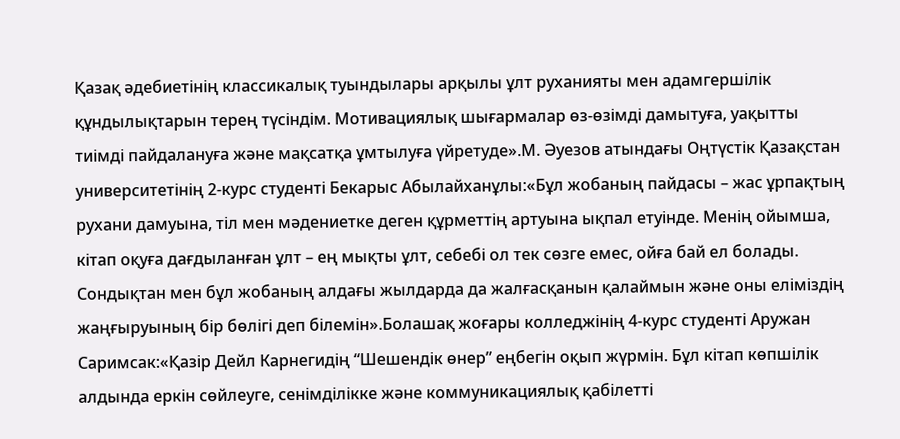Қазақ әдебиетінің классикалық туындылары арқылы ұлт руханияты мен адамгершілік құндылықтарын терең түсіндім. Мотивациялық шығармалар өз-өзімді дамытуға, уақытты тиімді пайдалануға және мақсатқа ұмтылуға үйретуде».М. Әуезов атындағы Оңтүстік Қазақстан университетінің 2-курс студенті Бекарыс Абылайханұлы:«Бұл жобаның пайдасы – жас ұрпақтың рухани дамуына, тіл мен мәдениетке деген құрметтің артуына ықпал етуінде. Менің ойымша, кітап оқуға дағдыланған ұлт – ең мықты ұлт, себебі ол тек сөзге емес, ойға бай ел болады. Сондықтан мен бұл жобаның алдағы жылдарда да жалғасқанын қалаймын және оны еліміздің жаңғыруының бір бөлігі деп білемін».Болашақ жоғары колледжінің 4-курс студенті Аружан Саримсак:«Қазір Дейл Карнегидің “Шешендік өнер” еңбегін оқып жүрмін. Бұл кітап көпшілік алдында еркін сөйлеуге, сенімділікке және коммуникациялық қабілетті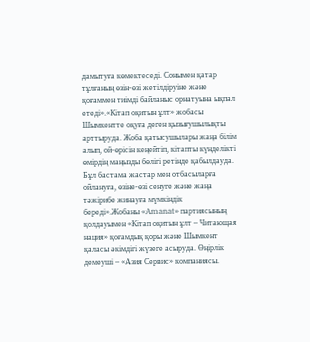дамытуға көмектеседі. Сонымен қатар тұлғаның өзін-өзі жетілдіруіне және қоғаммен тиімді байланыс орнатуына ықпал етеді».«Кітап оқитын ұлт» жобасы Шымкентте оқуға деген қызығушылықты арттыруда. Жоба қатысушылары жаңа білім алып, ой-өрісін кеңейтіп, кітапты күнделікті өмірдің маңызды бөлігі ретінде қабылдауда. Бұл бастама жастар мен отбасыларға ойлануға, өзіне-өзі сенуге және жаңа тәжірибе жинауға мүмкіндік береді».Жобаны «Amanat» партиясының қолдауымен «Кітап оқитын ұлт – Читающая нация» қоғамдық қоры және Шымкент қаласы әкімдігі жүзеге асыруда. Өңірлік демеуші – «Азия Сервис» компаниясы.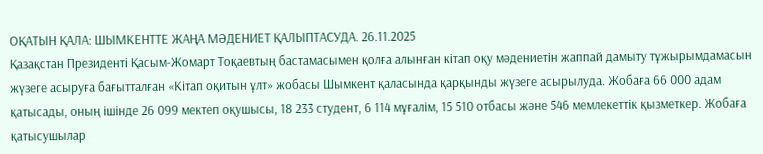ОҚАТЫН ҚАЛА: ШЫМКЕНТТЕ ЖАҢА МӘДЕНИЕТ ҚАЛЫПТАСУДА. 26.11.2025
Қазақстан Президенті Қасым-Жомарт Тоқаевтың бастамасымен қолға алынған кітап оқу мәдениетін жаппай дамыту тұжырымдамасын жүзеге асыруға бағытталған «Кітап оқитын ұлт» жобасы Шымкент қаласында қарқынды жүзеге асырылуда. Жобаға 66 000 адам қатысады, оның ішінде 26 099 мектеп оқушысы, 18 233 студент, 6 114 мұғалім, 15 510 отбасы және 546 мемлекеттік қызметкер. Жобаға қатысушылар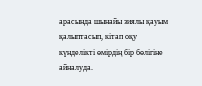арасында шынайы зиялы қауым қалыптасып, кітап оқу күнделікті өмірдің бір бөлігіне айналуда.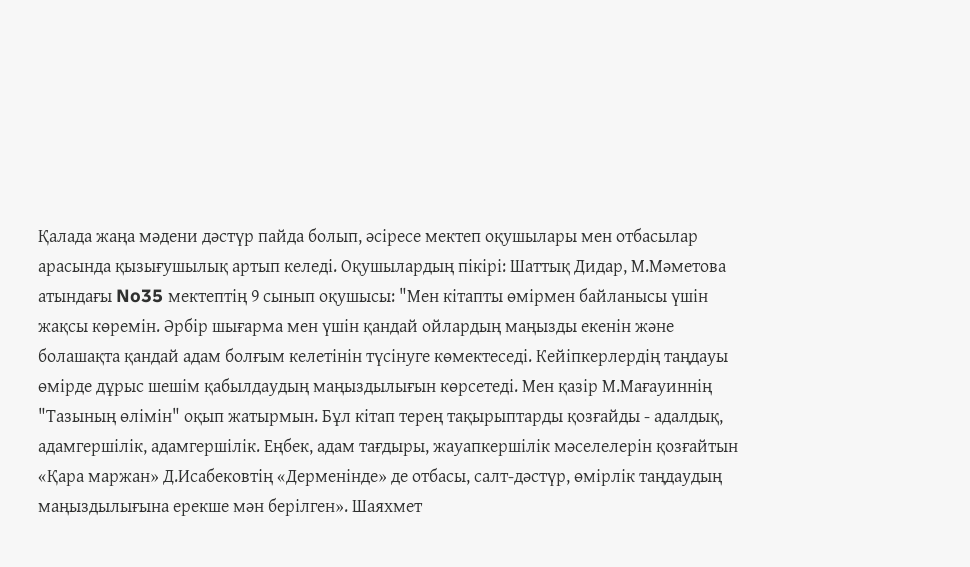Қалада жаңа мәдени дәстүр пайда болып, әсіресе мектеп оқушылары мен отбасылар арасында қызығушылық артып келеді. Оқушылардың пікірі: Шаттық Дидар, М.Мәметова атындағы No35 мектептің 9 сынып оқушысы: "Мен кітапты өмірмен байланысы үшін жақсы көремін. Әрбір шығарма мен үшін қандай ойлардың маңызды екенін және болашақта қандай адам болғым келетінін түсінуге көмектеседі. Кейіпкерлердің таңдауы өмірде дұрыс шешім қабылдаудың маңыздылығын көрсетеді. Мен қазір М.Мағауиннің "Тазының өлімін" оқып жатырмын. Бұл кітап терең тақырыптарды қозғайды - адалдық, адамгершілік, адамгершілік. Еңбек, адам тағдыры, жауапкершілік мәселелерін қозғайтын «Қара маржан» Д.Исабековтің «Дерменінде» де отбасы, салт-дәстүр, өмірлік таңдаудың маңыздылығына ерекше мән берілген». Шаяхмет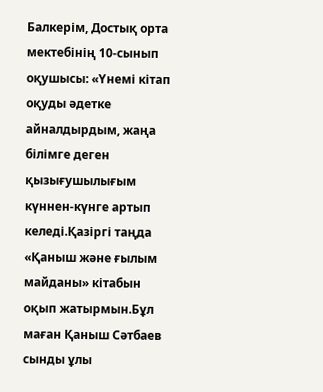Балкерім, Достық орта мектебінің 10-сынып оқушысы: «Үнемі кітап оқуды әдетке айналдырдым, жаңа білімге деген қызығушылығым күннен-күнге артып келеді.Қазіргі таңда «Қаныш және ғылым майданы» кітабын оқып жатырмын.Бұл маған Қаныш Сәтбаев сынды ұлы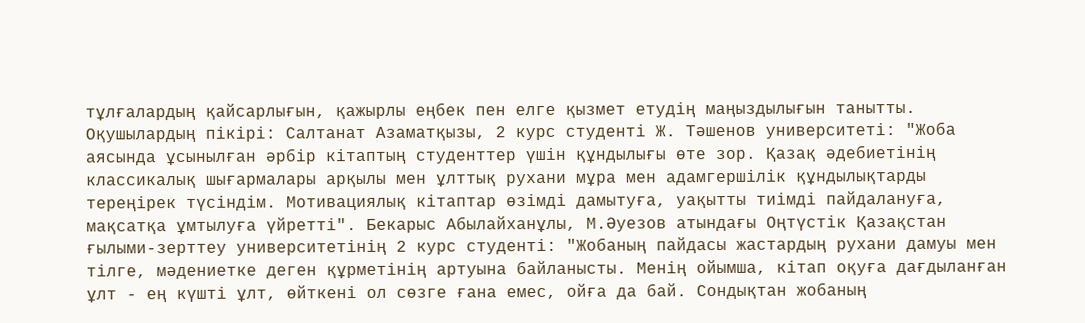тұлғалардың қайсарлығын, қажырлы еңбек пен елге қызмет етудің маңыздылығын танытты. Оқушылардың пікірі: Салтанат Азаматқызы, 2 курс студенті Ж. Тәшенов университеті: "Жоба аясында ұсынылған әрбір кітаптың студенттер үшін құндылығы өте зор. Қазақ әдебиетінің классикалық шығармалары арқылы мен ұлттық рухани мұра мен адамгершілік құндылықтарды тереңірек түсіндім. Мотивациялық кітаптар өзімді дамытуға, уақытты тиімді пайдалануға, мақсатқа ұмтылуға үйретті". Бекарыс Абылайханұлы, М.Әуезов атындағы Оңтүстік Қазақстан ғылыми-зерттеу университетінің 2 курс студенті: "Жобаның пайдасы жастардың рухани дамуы мен тілге, мәдениетке деген құрметінің артуына байланысты. Менің ойымша, кітап оқуға дағдыланған ұлт - ең күшті ұлт, өйткені ол сөзге ғана емес, ойға да бай. Сондықтан жобаның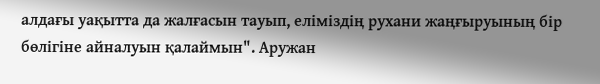алдағы уақытта да жалғасын тауып, еліміздің рухани жаңғыруының бір бөлігіне айналуын қалаймын". Аружан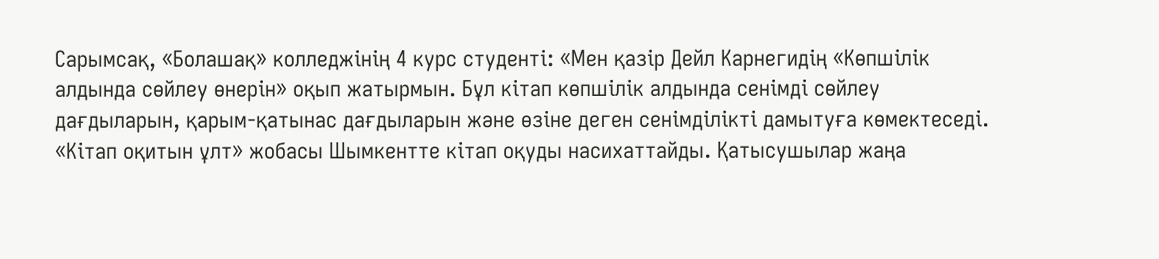Сарымсақ, «Болашақ» колледжінің 4 курс студенті: «Мен қазір Дейл Карнегидің «Көпшілік алдында сөйлеу өнерін» оқып жатырмын. Бұл кітап көпшілік алдында сенімді сөйлеу дағдыларын, қарым-қатынас дағдыларын және өзіне деген сенімділікті дамытуға көмектеседі. «Кітап оқитын ұлт» жобасы Шымкентте кітап оқуды насихаттайды. Қатысушылар жаңа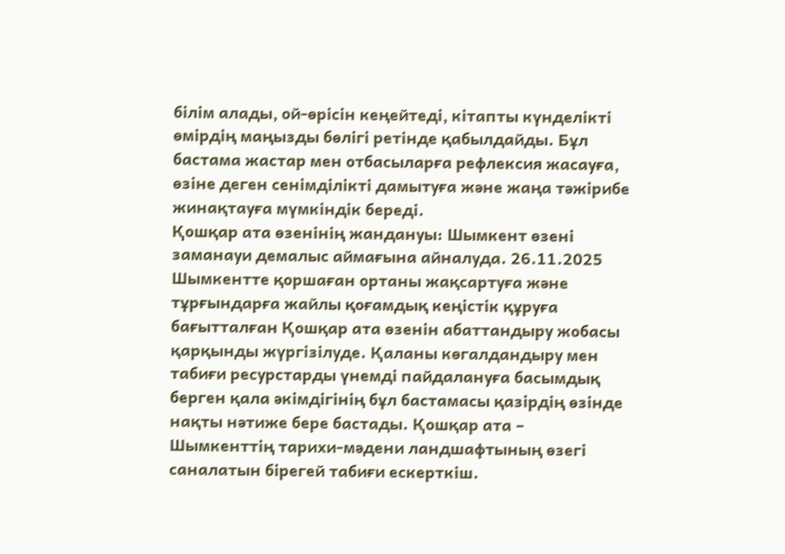білім алады, ой-өрісін кеңейтеді, кітапты күнделікті өмірдің маңызды бөлігі ретінде қабылдайды. Бұл бастама жастар мен отбасыларға рефлексия жасауға, өзіне деген сенімділікті дамытуға және жаңа тәжірибе жинақтауға мүмкіндік береді.
Қошқар ата өзенінің жандануы: Шымкент өзені заманауи демалыс аймағына айналуда. 26.11.2025
Шымкентте қоршаған ортаны жақсартуға және тұрғындарға жайлы қоғамдық кеңістік құруға бағытталған Қошқар ата өзенін абаттандыру жобасы қарқынды жүргізілуде. Қаланы көгалдандыру мен табиғи ресурстарды үнемді пайдалануға басымдық берген қала әкімдігінің бұл бастамасы қазірдің өзінде нақты нәтиже бере бастады. Қошқар ата – Шымкенттің тарихи-мәдени ландшафтының өзегі саналатын бірегей табиғи ескерткіш.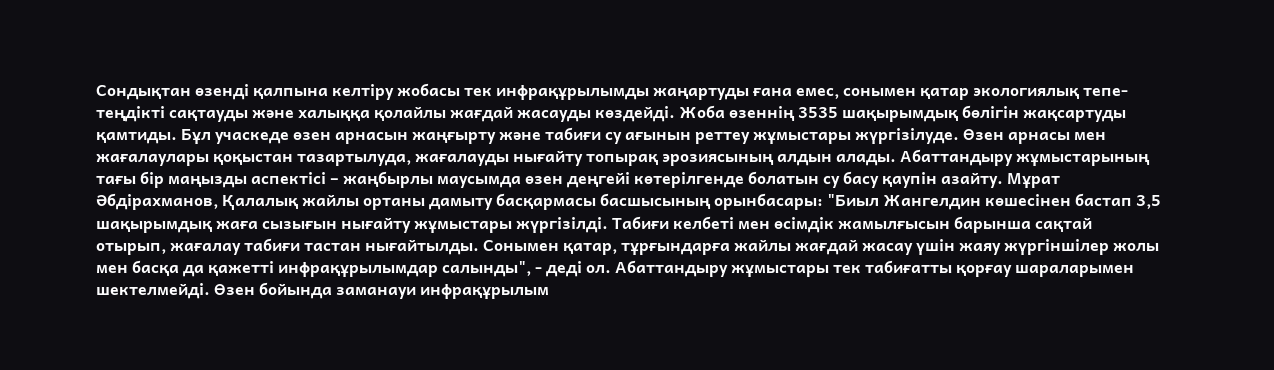Сондықтан өзенді қалпына келтіру жобасы тек инфрақұрылымды жаңартуды ғана емес, сонымен қатар экологиялық тепе-теңдікті сақтауды және халыққа қолайлы жағдай жасауды көздейді. Жоба өзеннің 3535 шақырымдық бөлігін жақсартуды қамтиды. Бұл учаскеде өзен арнасын жаңғырту және табиғи су ағынын реттеу жұмыстары жүргізілуде. Өзен арнасы мен жағалаулары қоқыстан тазартылуда, жағалауды нығайту топырақ эрозиясының алдын алады. Абаттандыру жұмыстарының тағы бір маңызды аспектісі – жаңбырлы маусымда өзен деңгейі көтерілгенде болатын су басу қаупін азайту. Мұрат Әбдірахманов, Қалалық жайлы ортаны дамыту басқармасы басшысының орынбасары: "Биыл Жангелдин көшесінен бастап 3,5 шақырымдық жаға сызығын нығайту жұмыстары жүргізілді. Табиғи келбеті мен өсімдік жамылғысын барынша сақтай отырып, жағалау табиғи тастан нығайтылды. Сонымен қатар, тұрғындарға жайлы жағдай жасау үшін жаяу жүргіншілер жолы мен басқа да қажетті инфрақұрылымдар салынды", - деді ол. Абаттандыру жұмыстары тек табиғатты қорғау шараларымен шектелмейді. Өзен бойында заманауи инфрақұрылым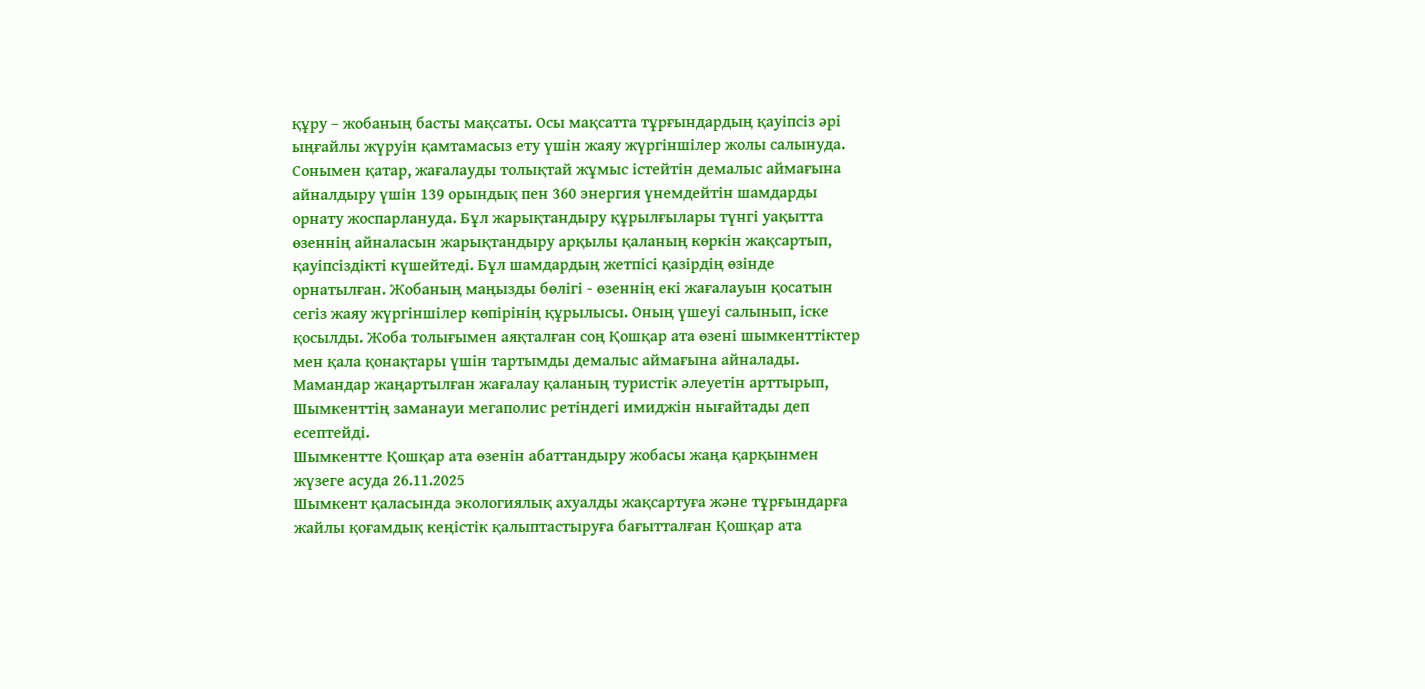құру – жобаның басты мақсаты. Осы мақсатта тұрғындардың қауіпсіз әрі ыңғайлы жүруін қамтамасыз ету үшін жаяу жүргіншілер жолы салынуда. Сонымен қатар, жағалауды толықтай жұмыс істейтін демалыс аймағына айналдыру үшін 139 орындық пен 360 энергия үнемдейтін шамдарды орнату жоспарлануда. Бұл жарықтандыру құрылғылары түнгі уақытта өзеннің айналасын жарықтандыру арқылы қаланың көркін жақсартып, қауіпсіздікті күшейтеді. Бұл шамдардың жетпісі қазірдің өзінде орнатылған. Жобаның маңызды бөлігі - өзеннің екі жағалауын қосатын сегіз жаяу жүргіншілер көпірінің құрылысы. Оның үшеуі салынып, іске қосылды. Жоба толығымен аяқталған соң Қошқар ата өзені шымкенттіктер мен қала қонақтары үшін тартымды демалыс аймағына айналады. Мамандар жаңартылған жағалау қаланың туристік әлеуетін арттырып, Шымкенттің заманауи мегаполис ретіндегі имиджін нығайтады деп есептейді.
Шымкентте Қошқар ата өзенін абаттандыру жобасы жаңа қарқынмен жүзеге асуда 26.11.2025
Шымкент қаласында экологиялық ахуалды жақсартуға және тұрғындарға жайлы қоғамдық кеңістік қалыптастыруға бағытталған Қошқар ата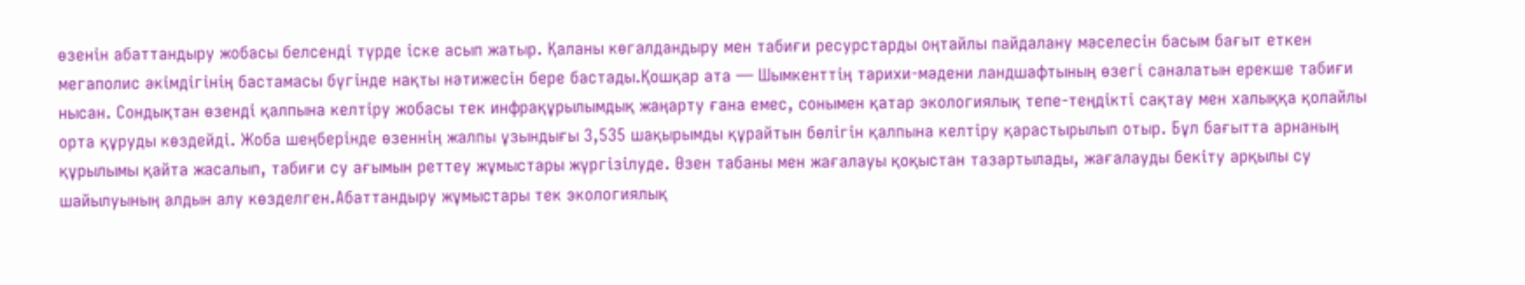өзенін абаттандыру жобасы белсенді түрде іске асып жатыр. Қаланы көгалдандыру мен табиғи ресурстарды оңтайлы пайдалану мәселесін басым бағыт еткен мегаполис әкімдігінің бастамасы бүгінде нақты нәтижесін бере бастады.Қошқар ата — Шымкенттің тарихи-мәдени ландшафтының өзегі саналатын ерекше табиғи нысан. Сондықтан өзенді қалпына келтіру жобасы тек инфрақұрылымдық жаңарту ғана емес, сонымен қатар экологиялық тепе-теңдікті сақтау мен халыққа қолайлы орта құруды көздейді. Жоба шеңберінде өзеннің жалпы ұзындығы 3,535 шақырымды құрайтын бөлігін қалпына келтіру қарастырылып отыр. Бұл бағытта арнаның құрылымы қайта жасалып, табиғи су ағымын реттеу жұмыстары жүргізілуде. Өзен табаны мен жағалауы қоқыстан тазартылады, жағалауды бекіту арқылы су шайылуының алдын алу көзделген.Абаттандыру жұмыстары тек экологиялық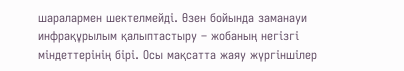шаралармен шектелмейді. Өзен бойында заманауи инфрақұрылым қалыптастыру – жобаның негізгі міндеттерінің бірі. Осы мақсатта жаяу жүргіншілер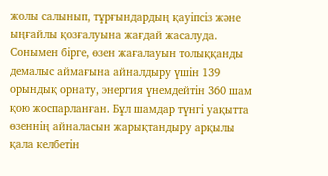жолы салынып, тұрғындардың қауіпсіз және ыңғайлы қозғалуына жағдай жасалуда. Сонымен бірге, өзен жағалауын толыққанды демалыс аймағына айналдыру үшін 139 орындық орнату, энергия үнемдейтін 360 шам қою жоспарланған. Бұл шамдар түнгі уақытта өзеннің айналасын жарықтандыру арқылы қала келбетін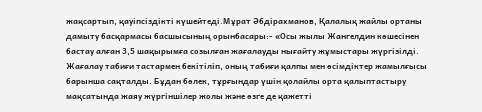жақсартып, қауіпсіздікті күшейтеді.Мұрат Әбдірахманов, Қалалық жайлы ортаны дамыту басқармасы басшысының орынбасары:- «Осы жылы Жангелдин көшесінен бастау алған 3,5 шақырымға созылған жағалауды нығайту жұмыстары жүргізілді. Жағалау табиғи тастармен бекітіліп, оның табиғи қалпы мен өсімдіктер жамылғысы барынша сақталды. Бұдан бөлек, тұрғындар үшін қолайлы орта қалыптастыру мақсатында жаяу жүргіншілер жолы және өзге де қажетті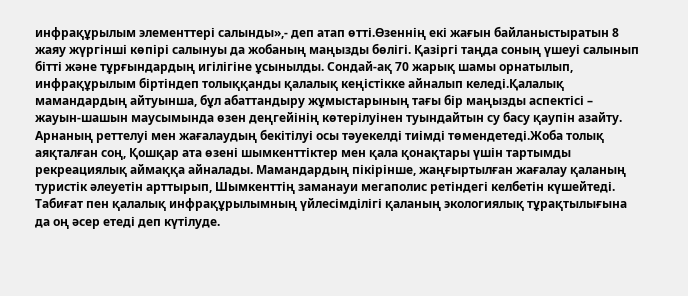инфрақұрылым элементтері салынды»,- деп атап өтті.Өзеннің екі жағын байланыстыратын 8 жаяу жүргінші көпірі салынуы да жобаның маңызды бөлігі. Қазіргі таңда соның үшеуі салынып бітті және тұрғындардың игілігіне ұсынылды. Сондай-ақ 70 жарық шамы орнатылып, инфрақұрылым біртіндеп толыққанды қалалық кеңістікке айналып келеді.Қалалық мамандардың айтуынша, бұл абаттандыру жұмыстарының тағы бір маңызды аспектісі – жауын-шашын маусымында өзен деңгейінің көтерілуінен туындайтын су басу қаупін азайту. Арнаның реттелуі мен жағалаудың бекітілуі осы тәуекелді тиімді төмендетеді.Жоба толық аяқталған соң, Қошқар ата өзені шымкенттіктер мен қала қонақтары үшін тартымды рекреациялық аймаққа айналады. Мамандардың пікірінше, жаңғыртылған жағалау қаланың туристік әлеуетін арттырып, Шымкенттің заманауи мегаполис ретіндегі келбетін күшейтеді. Табиғат пен қалалық инфрақұрылымның үйлесімділігі қаланың экологиялық тұрақтылығына да оң әсер етеді деп күтілуде.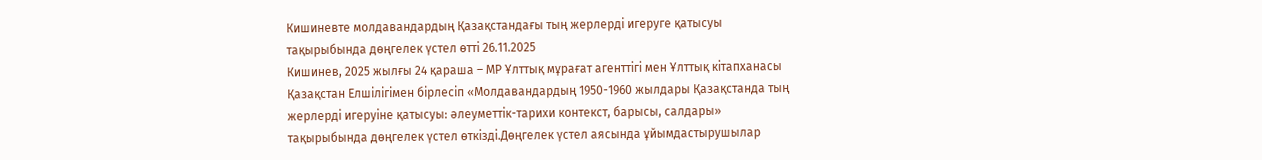Кишиневте молдавандардың Қазақстандағы тың жерлерді игеруге қатысуы тақырыбында дөңгелек үстел өтті 26.11.2025
Кишинев, 2025 жылғы 24 қараша – МР Ұлттық мұрағат агенттігі мен Ұлттық кітапханасы Қазақстан Елшілігімен бірлесіп «Молдавандардың 1950-1960 жылдары Қазақстанда тың жерлерді игеруіне қатысуы: әлеуметтік-тарихи контекст, барысы, салдары» тақырыбында дөңгелек үстел өткізді.Дөңгелек үстел аясында ұйымдастырушылар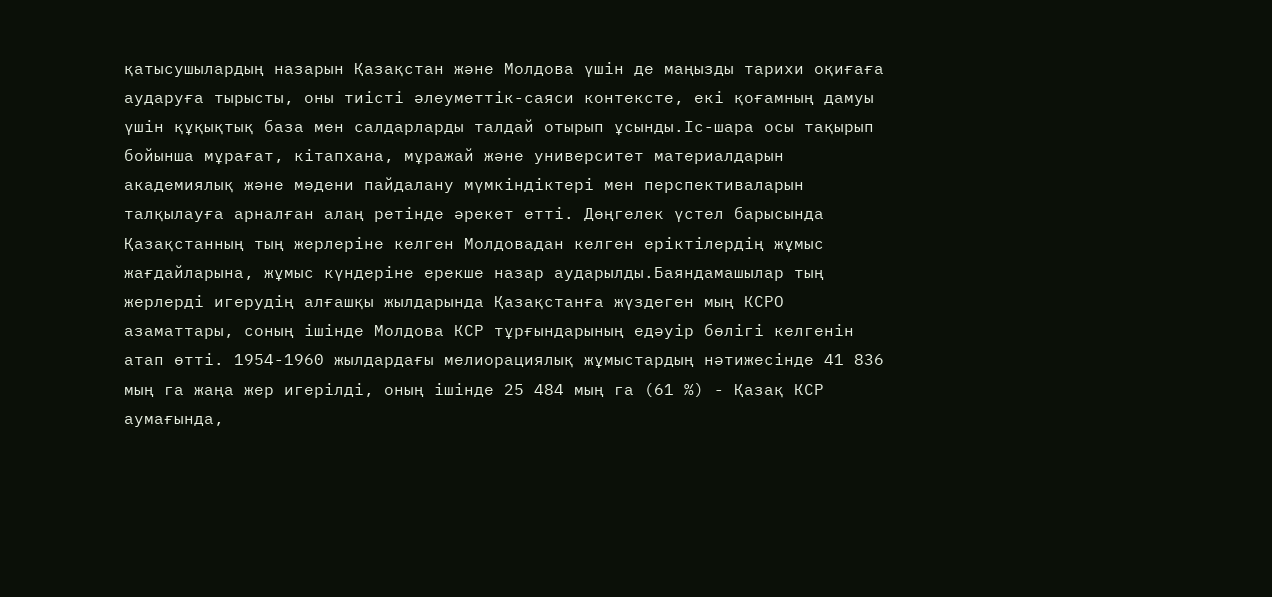қатысушылардың назарын Қазақстан және Молдова үшін де маңызды тарихи оқиғаға аударуға тырысты, оны тиісті әлеуметтік-саяси контексте, екі қоғамның дамуы үшін құқықтық база мен салдарларды талдай отырып ұсынды.Іс-шара осы тақырып бойынша мұрағат, кітапхана, мұражай және университет материалдарын академиялық және мәдени пайдалану мүмкіндіктері мен перспективаларын талқылауға арналған алаң ретінде әрекет етті. Дөңгелек үстел барысында Қазақстанның тың жерлеріне келген Молдовадан келген еріктілердің жұмыс жағдайларына, жұмыс күндеріне ерекше назар аударылды.Баяндамашылар тың жерлерді игерудің алғашқы жылдарында Қазақстанға жүздеген мың КСРО азаматтары, соның ішінде Молдова КСР тұрғындарының едәуір бөлігі келгенін атап өтті. 1954-1960 жылдардағы мелиорациялық жұмыстардың нәтижесінде 41 836 мың га жаңа жер игерілді, оның ішінде 25 484 мың га (61 %) - Қазақ КСР аумағында,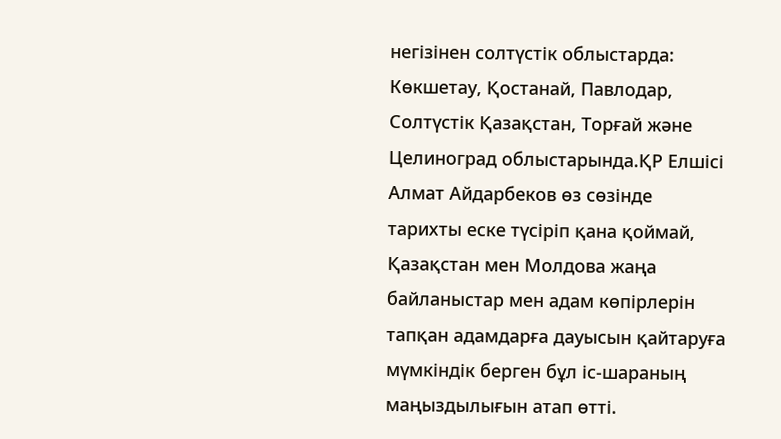негізінен солтүстік облыстарда: Көкшетау, Қостанай, Павлодар, Солтүстік Қазақстан, Торғай және Целиноград облыстарында.ҚР Елшісі Алмат Айдарбеков өз сөзінде тарихты еске түсіріп қана қоймай, Қазақстан мен Молдова жаңа байланыстар мен адам көпірлерін тапқан адамдарға дауысын қайтаруға мүмкіндік берген бұл іс-шараның маңыздылығын атап өтті.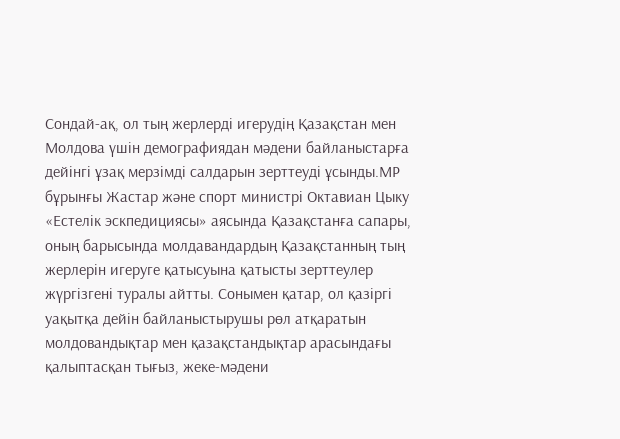Сондай-ақ, ол тың жерлерді игерудің Қазақстан мен Молдова үшін демографиядан мәдени байланыстарға дейінгі ұзақ мерзімді салдарын зерттеуді ұсынды.МР бұрынғы Жастар және спорт министрі Октавиан Цыку «Естелік эскпедициясы» аясында Қазақстанға сапары, оның барысында молдавандардың Қазақстанның тың жерлерін игеруге қатысуына қатысты зерттеулер жүргізгені туралы айтты. Сонымен қатар, ол қазіргі уақытқа дейін байланыстырушы рөл атқаратын молдовандықтар мен қазақстандықтар арасындағы қалыптасқан тығыз, жеке-мәдени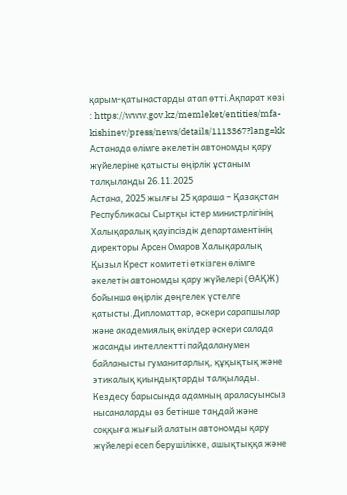қарым-қатынастарды атап өтті.Ақпарат көзі : https://www.gov.kz/memleket/entities/mfa-kishinev/press/news/details/1113367?lang=kk
Астанада өлімге әкелетін автономды қару жүйелеріне қатысты өңірлік ұстаным талқыланды 26.11.2025
Астана, 2025 жылғы 25 қараша – Қазақстан Республикасы Сыртқы істер министрлігінің Халықаралық қауіпсіздік департаментінің директоры Арсен Омаров Халықаралық Қызыл Крест комитеті өткізген өлімге әкелетін автономды қару жүйелері (ӨАҚЖ) бойынша өңірлік дөңгелек үстелге қатысты.Дипломаттар, әскери сарапшылар және академиялық өкілдер әскери салада жасанды интеллектті пайдаланумен байланысты гуманитарлық, құқықтық және этикалық қиындықтарды талқылады. Кездесу барысында адамның араласуынсыз нысаналарды өз бетінше таңдай және соққыға жығый алатын автономды қару жүйелері есеп берушілікке, ашықтыққа және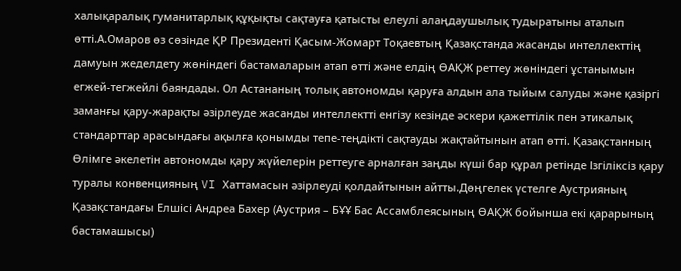халықаралық гуманитарлық құқықты сақтауға қатысты елеулі алаңдаушылық тудыратыны аталып өтті.А.Омаров өз сөзінде ҚР Президенті Қасым-Жомарт Тоқаевтың Қазақстанда жасанды интеллекттің дамуын жеделдету жөніндегі бастамаларын атап өтті және елдің ӨАҚЖ реттеу жөніндегі ұстанымын егжей-тегжейлі баяндады. Ол Астананың толық автономды қаруға алдын ала тыйым салуды және қазіргі заманғы қару-жарақты әзірлеуде жасанды интеллектті енгізу кезінде әскери қажеттілік пен этикалық стандарттар арасындағы ақылға қонымды тепе-теңдікті сақтауды жақтайтынын атап өтті. Қазақстанның Өлімге әкелетін автономды қару жүйелерін реттеуге арналған заңды күші бар құрал ретінде Ізгіліксіз қару туралы конвенцияның VI Хаттамасын әзірлеуді қолдайтынын айтты.Дөңгелек үстелге Аустрияның Қазақстандағы Елшісі Андреа Бахер (Аустрия – БҰҰ Бас Ассамблеясының ӨАҚЖ бойынша екі қарарының бастамашысы)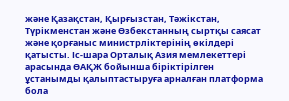және Қазақстан, Қырғызстан, Тәжікстан, Түрікменстан және Өзбекстанның сыртқы саясат және қорғаныс министрліктерінің өкілдері қатысты. Іс-шара Орталық Азия мемлекеттері арасында ӨАҚЖ бойынша біріктірілген ұстанымды қалыптастыруға арналған платформа бола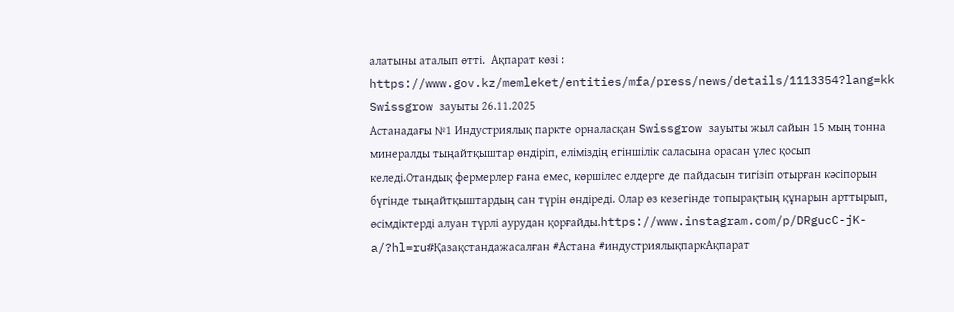алатыны аталып өтті.  Ақпарат көзі : https://www.gov.kz/memleket/entities/mfa/press/news/details/1113354?lang=kk
Swissgrow зауыты 26.11.2025
Астанадағы №1 Индустриялық паркте орналасқан Swissgrow зауыты жыл сайын 15 мың тонна минералды тыңайтқыштар өндіріп, еліміздің егіншілік саласына орасан үлес қосып келеді.Отандық фермерлер ғана емес, көршілес елдерге де пайдасын тигізіп отырған кәсіпорын бүгінде тыңайтқыштардың сан түрін өндіреді. Олар өз кезегінде топырақтың құнарын арттырып, өсімдіктерді алуан түрлі аурудан қорғайды.https://www.instagram.com/p/DRgucC-jK-a/?hl=ru#Қазақстандажасалған #Астана #индустриялықпаркАқпарат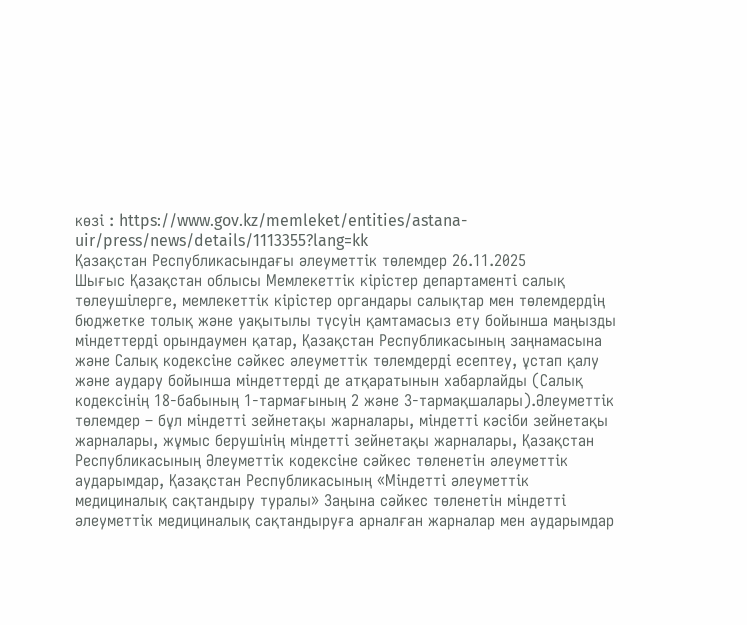көзі : https://www.gov.kz/memleket/entities/astana-uir/press/news/details/1113355?lang=kk
Қазақстан Республикасындағы әлеуметтік төлемдер 26.11.2025
Шығыс Қазақстан облысы Мемлекеттік кірістер департаменті салық төлеушілерге, мемлекеттік кірістер органдары салықтар мен төлемдердің бюджетке толық және уақытылы түсуін қамтамасыз ету бойынша маңызды міндеттерді орындаумен қатар, Қазақстан Республикасының заңнамасына және Салық кодексіне сәйкес әлеуметтік төлемдерді есептеу, ұстап қалу және аудару бойынша міндеттерді де атқаратынын хабарлайды (Салық кодексінің 18-бабының 1-тармағының 2 және 3-тармақшалары).Әлеуметтік төлемдер – бұл міндетті зейнетақы жарналары, міндетті кәсіби зейнетақы жарналары, жұмыс берушінің міндетті зейнетақы жарналары, Қазақстан Республикасының Әлеуметтік кодексіне сәйкес төленетін әлеуметтік аударымдар, Қазақстан Республикасының «Міндетті әлеуметтік медициналық сақтандыру туралы» Заңына сәйкес төленетін міндетті әлеуметтік медициналық сақтандыруға арналған жарналар мен аударымдар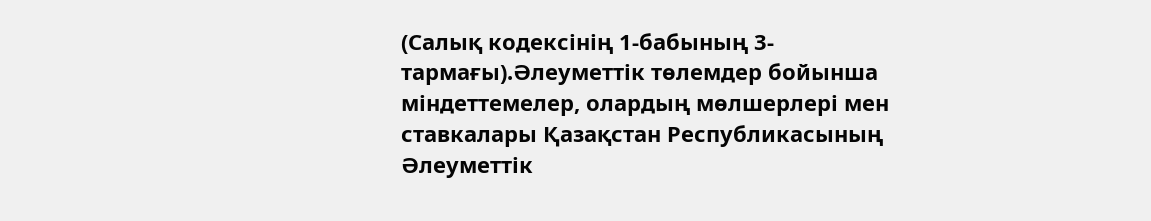(Салық кодексінің 1-бабының 3-тармағы).Әлеуметтік төлемдер бойынша міндеттемелер, олардың мөлшерлері мен ставкалары Қазақстан Республикасының Әлеуметтік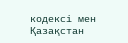кодексі мен Қазақстан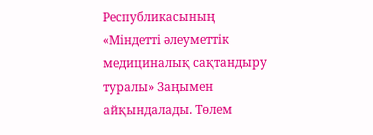Республикасының «Міндетті әлеуметтік медициналық сақтандыру туралы» Заңымен айқындалады. Төлем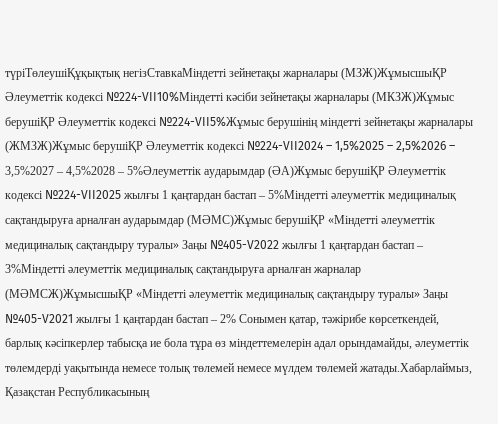түріТөлеушіҚұқықтық негізСтавкаМіндетті зейнетақы жарналары (МЗЖ)ЖұмысшыҚР Әлеуметтік кодексі №224-VII10%Міндетті кәсіби зейнетақы жарналары (МКЗЖ)Жұмыс берушіҚР Әлеуметтік кодексі №224-VII5%Жұмыс берушінің міндетті зейнетақы жарналары (ЖМЗЖ)Жұмыс берушіҚР Әлеуметтік кодексі №224-VII2024 – 1,5%2025 – 2,5%2026 – 3,5%2027 – 4,5%2028 – 5%Әлеуметтік аударымдар (ӘА)Жұмыс берушіҚР Әлеуметтік кодексі №224-VII2025 жылғы 1 қаңтардан бастап – 5%Міндетті әлеуметтік медициналық сақтандыруға арналған аударымдар (МӘМС)Жұмыс берушіҚР «Міндетті әлеуметтік медициналық сақтандыру туралы» Заңы №405-V2022 жылғы 1 қаңтардан бастап – 3%Міндетті әлеуметтік медициналық сақтандыруға арналған жарналар (МӘМСЖ)ЖұмысшыҚР «Міндетті әлеуметтік медициналық сақтандыру туралы» Заңы №405-V2021 жылғы 1 қаңтардан бастап – 2% Сонымен қатар, тәжірибе көрсеткендей, барлық кәсіпкерлер табысқа ие бола тұра өз міндеттемелерін адал орындамайды, әлеуметтік төлемдерді уақытында немесе толық төлемей немесе мүлдем төлемей жатады.Хабарлаймыз, Қазақстан Республикасының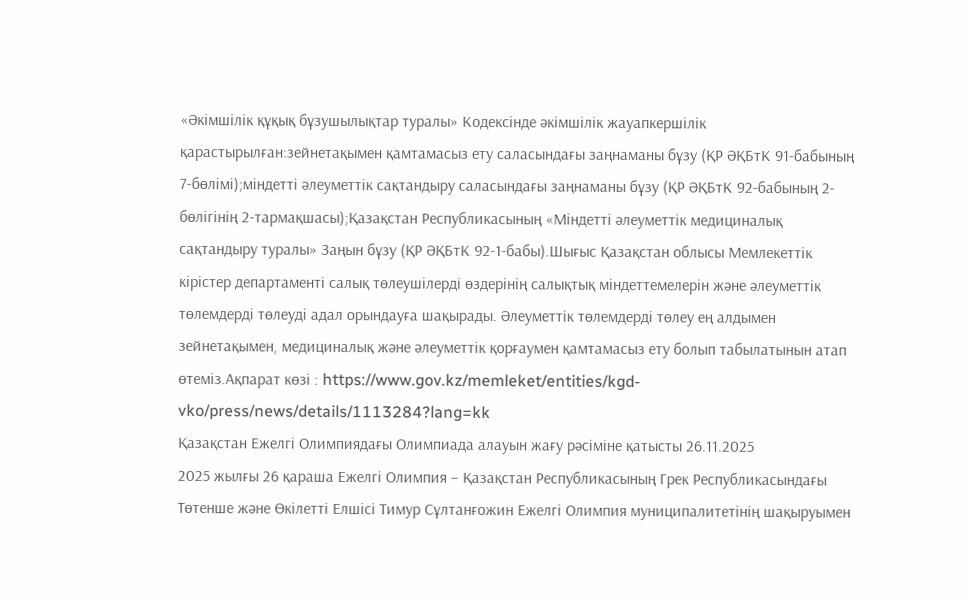«Әкімшілік құқық бұзушылықтар туралы» Кодексінде әкімшілік жауапкершілік қарастырылған:зейнетақымен қамтамасыз ету саласындағы заңнаманы бұзу (ҚР ӘҚБтК 91-бабының 7-бөлімі);міндетті әлеуметтік сақтандыру саласындағы заңнаманы бұзу (ҚР ӘҚБтК 92-бабының 2-бөлігінің 2-тармақшасы);Қазақстан Республикасының «Міндетті әлеуметтік медициналық сақтандыру туралы» Заңын бұзу (ҚР ӘҚБтК 92-1-бабы).Шығыс Қазақстан облысы Мемлекеттік кірістер департаменті салық төлеушілерді өздерінің салықтық міндеттемелерін және әлеуметтік төлемдерді төлеуді адал орындауға шақырады. Әлеуметтік төлемдерді төлеу ең алдымен зейнетақымен, медициналық және әлеуметтік қорғаумен қамтамасыз ету болып табылатынын атап өтеміз.Ақпарат көзі : https://www.gov.kz/memleket/entities/kgd-vko/press/news/details/1113284?lang=kk
Қазақстан Ежелгі Олимпиядағы Олимпиада алауын жағу рәсіміне қатысты 26.11.2025
2025 жылғы 26 қараша Ежелгі Олимпия – Қазақстан Республикасының Грек Республикасындағы Төтенше және Өкілетті Елшісі Тимур Сұлтанғожин Ежелгі Олимпия муниципалитетінің шақыруымен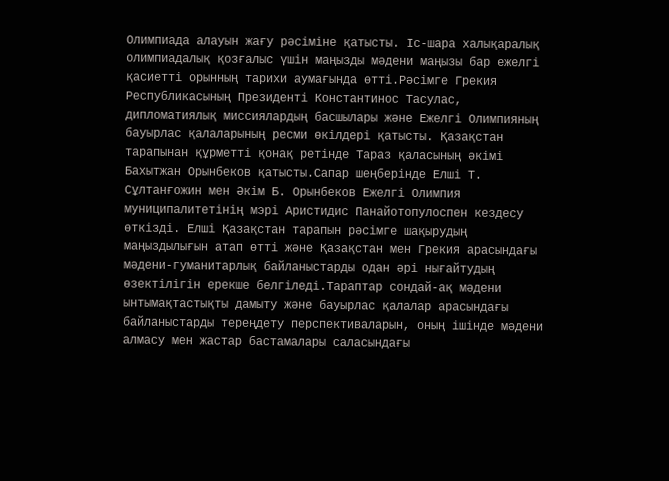Олимпиада алауын жағу рәсіміне қатысты. Іс-шара халықаралық олимпиадалық қозғалыс үшін маңызды мәдени маңызы бар ежелгі қасиетті орынның тарихи аумағында өтті.Рәсімге Грекия Республикасының Президенті Константинос Тасулас, дипломатиялық миссиялардың басшылары және Ежелгі Олимпияның бауырлас қалаларының ресми өкілдері қатысты. Қазақстан тарапынан құрметті қонақ ретінде Тараз қаласының әкімі Бахытжан Орынбеков қатысты.Сапар шеңберінде Елші Т. Сұлтанғожин мен Әкім Б. Орынбеков Ежелгі Олимпия муниципалитетінің мэрі Аристидис Панайотопулоспен кездесу өткізді. Елші Қазақстан тарапын рәсімге шақырудың маңыздылығын атап өтті және Қазақстан мен Грекия арасындағы мәдени-гуманитарлық байланыстарды одан әрі нығайтудың өзектілігін ерекше белгіледі.Тараптар сондай-ақ мәдени ынтымақтастықты дамыту және бауырлас қалалар арасындағы байланыстарды тереңдету перспективаларын, оның ішінде мәдени алмасу мен жастар бастамалары саласындағы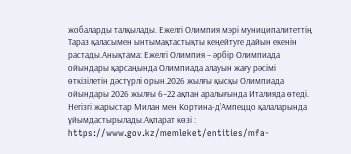жобаларды талқылады. Ежелгі Олимпия мэрі муниципалитеттің Тараз қаласымен ынтымақтастықты кеңейтуге дайын екенін растады.Анықтама: Ежелгі Олимпия – әрбір Олимпиада ойындары қарсаңында Олимпиада алауын жағу рәсімі өткізілетін дәстүрлі орын.2026 жылғы қысқы Олимпиада ойындары 2026 жылғы 6–22 ақпан аралығында Италияда өтеді. Негізгі жарыстар Милан мен Кортина-д’Ампеццо қалаларында ұйымдастырылады.Ақпарат көзі : https://www.gov.kz/memleket/entities/mfa-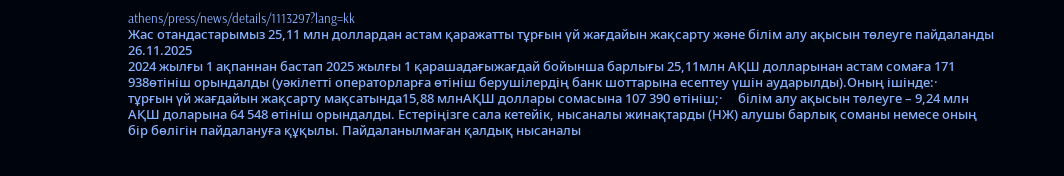athens/press/news/details/1113297?lang=kk
Жас отандастарымыз 25,11 млн доллардан астам қаражатты тұрғын үй жағдайын жақсарту және білім алу ақысын төлеуге пайдаланды 26.11.2025
2024 жылғы 1 ақпаннан бастап 2025 жылғы 1 қарашадағыжағдай бойынша барлығы 25,11млн АҚШ долларынан астам сомаға 171 938өтініш орындалды (уәкілетті операторларға өтініш берушілердің банк шоттарына есептеу үшін аударылды).Оның ішінде:·     тұрғын үй жағдайын жақсарту мақсатында15,88 млнАҚШ доллары сомасына 107 390 өтініш;·     білім алу ақысын төлеуге – 9,24 млн АҚШ доларына 64 548 өтініш орындалды. Естеріңізге сала кетейік, нысаналы жинақтарды (НЖ) алушы барлық соманы немесе оның бір бөлігін пайдалануға құқылы. Пайдаланылмаған қалдық нысаналы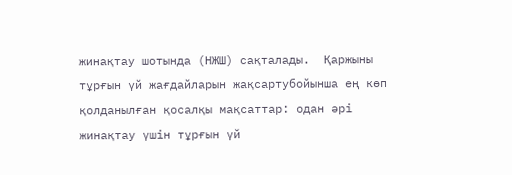жинақтау шотында (НЖШ) сақталады.  Қаржыны тұрғын үй жағдайларын жақсартубойынша ең көп қолданылған қосалқы мақсаттар: одан әрі жинақтау үшін тұрғын үй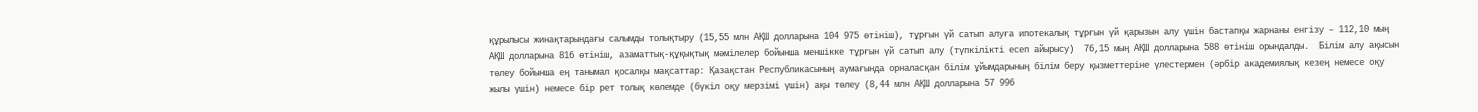құрылысы жинақтарындағы салымды толықтыру (15,55 млн АҚШ долларына 104 975 өтініш), тұрғын үй сатып алуға ипотекалық тұрғын үй қарызын алу үшін бастапқы жарнаны енгізу – 112,10 мың АҚШ долларына 816 өтініш, азаматтық-құқықтық мәмілелер бойынша меншікке тұрғын үй сатып алу (түпкілікті есеп айырысу)  76,15 мың АҚШ долларына 588 өтініш орындалды.  Білім алу ақысын төлеу бойынша ең танымал қосалқы мақсаттар: Қазақстан Республикасының аумағында орналасқан білім ұйымдарының білім беру қызметтеріне үлестермен (әрбір академиялық кезең немесе оқу жылы үшін) немесе бір рет толық көлемде (бүкіл оқу мерзімі үшін) ақы төлеу (8,44 млн АҚШ долларына 57 996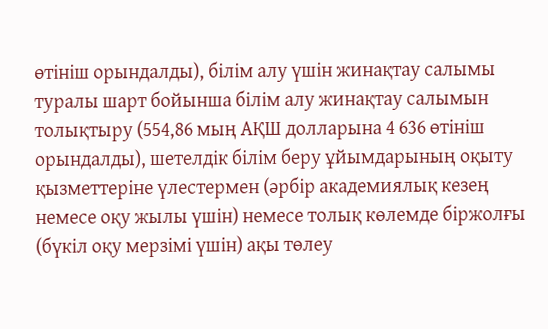өтініш орындалды), білім алу үшін жинақтау салымы туралы шарт бойынша білім алу жинақтау салымын толықтыру (554,86 мың АҚШ долларына 4 636 өтініш орындалды), шетелдік білім беру ұйымдарының оқыту қызметтеріне үлестермен (әрбір академиялық кезең немесе оқу жылы үшін) немесе толық көлемде біржолғы (бүкіл оқу мерзімі үшін) ақы төлеу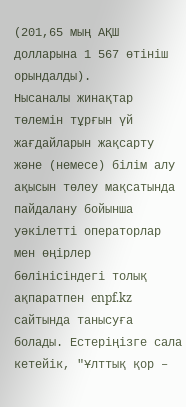(201,65 мың АҚШ долларына 1 567 өтініш орындалды).           Нысаналы жинақтар төлемін тұрғын үй жағдайларын жақсарту және (немесе) білім алу ақысын төлеу мақсатында пайдалану бойынша уәкілетті операторлар мен өңірлер бөлінісіндегі толық ақпаратпен enpf.kz сайтында танысуға болады. Естеріңізге сала кетейік, "Ұлттық қор –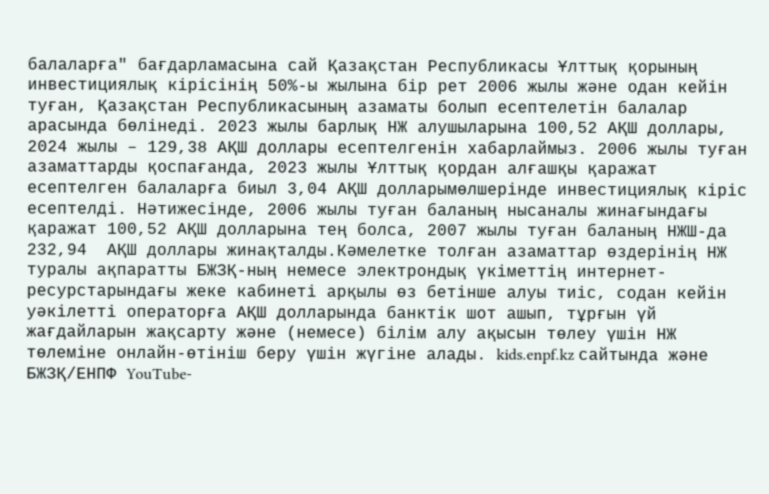балаларға" бағдарламасына сай Қазақстан Республикасы Ұлттық қорының инвестициялық кірісінің 50%-ы жылына бір рет 2006 жылы және одан кейін туған, Қазақстан Республикасының азаматы болып есептелетін балалар арасында бөлінеді. 2023 жылы барлық НЖ алушыларына 100,52 АҚШ доллары, 2024 жылы – 129,38 АҚШ доллары есептелгенін хабарлаймыз. 2006 жылы туған азаматтарды қоспағанда, 2023 жылы Ұлттық қордан алғашқы қаражат есептелген балаларға биыл 3,04 АҚШ долларымөлшерінде инвестициялық кіріс есептелді. Нәтижесінде, 2006 жылы туған баланың нысаналы жинағындағы қаражат 100,52 АҚШ долларына тең болса, 2007 жылы туған баланың НЖШ-да 232,94  АҚШ доллары жинақталды.Кәмелетке толған азаматтар өздерінің НЖ туралы ақпаратты БЖЗҚ-ның немесе электрондық үкіметтің интернет-ресурстарындағы жеке кабинеті арқылы өз бетінше алуы тиіс, содан кейін уәкілетті операторға АҚШ долларында банктік шот ашып, тұрғын үй жағдайларын жақсарту және (немесе) білім алу ақысын төлеу үшін НЖ төлеміне онлайн-өтініш беру үшін жүгіне алады. kids.enpf.kz сайтында және БЖЗҚ/ЕНПФ YouTube-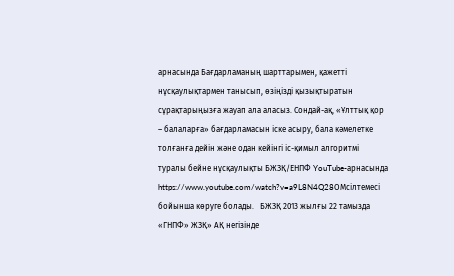арнасында Бағдарламаның шарттарымен, қажетті нұсқаулықтармен танысып, өзіңізді қызықтыратын сұрақтарыңызға жауап ала аласыз. Сондай-ақ, «Ұлттық қор – балаларға» бағдарламасын іске асыру, бала кәмелетке толғанға дейін және одан кейінгі іс-қимыл алгоритмі туралы бейне нұсқаулықты БЖЗҚ/ЕНПФ YouTube-арнасында https://www.youtube.com/watch?v=a9L8N4Q28OMсілтемесі бойынша көруге болады.   БЖЗҚ 2013 жылғы 22 тамызда «ГНПФ» ЖЗҚ» АҚ негізінде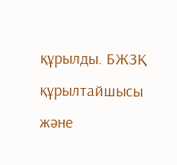құрылды. БЖЗҚ құрылтайшысы және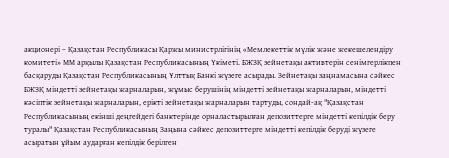акционері – Қазақстан Республикасы Қаржы министрлігінің «Мемлекеттік мүлік және жекешелендіру комитеті» ММ арқылы Қазақстан Республикасының Үкіметі. БЖЗҚ зейнетақы активтерін сенімгерлікпен басқаруды Қазақстан Республикасының Ұлттық Банкі жүзеге асырады. Зейнетақы заңнамасына сәйкес БЖЗҚ міндетті зейнетақы жарналарын, жұмыс берушінің міндетті зейнетақы жарналарын, міндетті кәсіптік зейнетақы жарналарын, ерікті зейнетақы жарналарын тартуды, сондай-ақ "Қазақстан Республикасының екінші деңгейдегі банктерінде орналастырылған депозиттерге міндетті кепілдік беру туралы" Қазақстан Республикасының Заңына сәйкес депозиттерге міндетті кепілдік беруді жүзеге асыратын ұйым аударған кепілдік берілген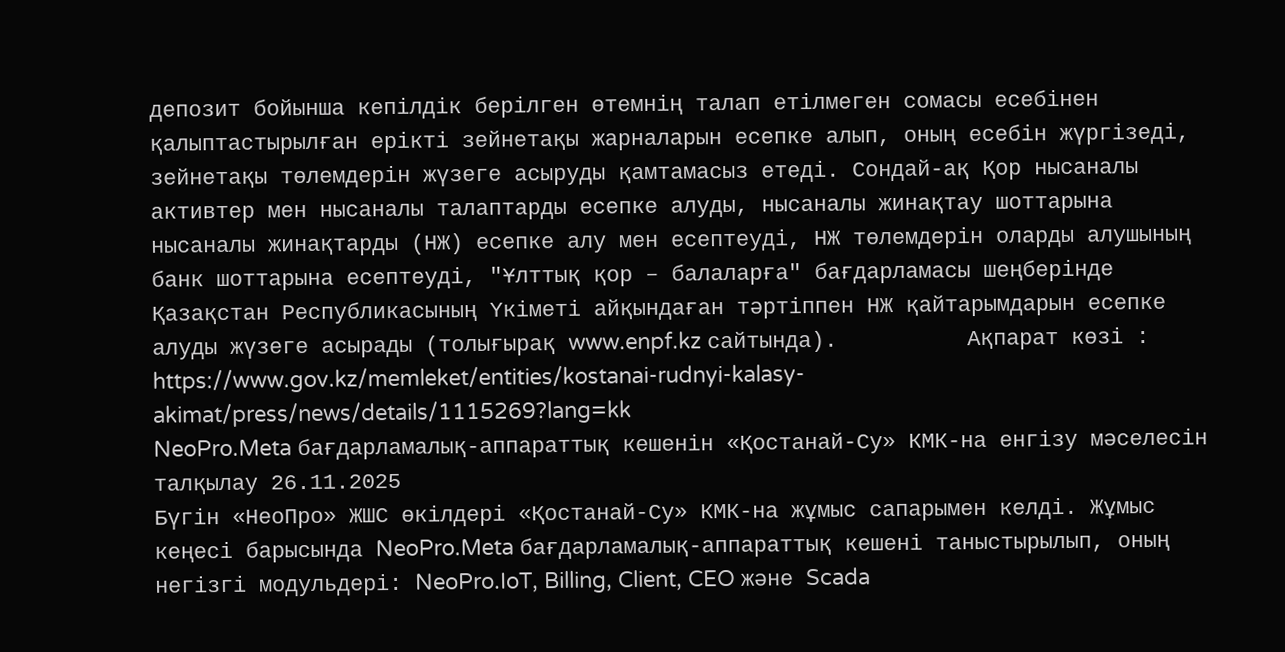депозит бойынша кепілдік берілген өтемнің талап етілмеген сомасы есебінен қалыптастырылған ерікті зейнетақы жарналарын есепке алып, оның есебін жүргізеді, зейнетақы төлемдерін жүзеге асыруды қамтамасыз етеді. Сондай-ақ Қор нысаналы активтер мен нысаналы талаптарды есепке алуды, нысаналы жинақтау шоттарына нысаналы жинақтарды (НЖ) есепке алу мен есептеуді, НЖ төлемдерін оларды алушының банк шоттарына есептеуді, "Ұлттық қор – балаларға" бағдарламасы шеңберінде Қазақстан Республикасының Үкіметі айқындаған тәртіппен НЖ қайтарымдарын есепке алуды жүзеге асырады (толығырақ www.enpf.kz сайтында).          Ақпарат көзі : https://www.gov.kz/memleket/entities/kostanai-rudnyi-kalasy-akimat/press/news/details/1115269?lang=kk
NeoPro.Meta бағдарламалық-аппараттық кешенін «Қостанай-Су» КМК-на енгізу мәселесін талқылау 26.11.2025
Бүгін «НеоПро» ЖШС өкілдері «Қостанай-Су» КМК-на жұмыс сапарымен келді. Жұмыс кеңесі барысында NeoPro.Meta бағдарламалық-аппараттық кешені таныстырылып, оның негізгі модульдері: NeoPro.IoT, Billing, Client, CEO және Scada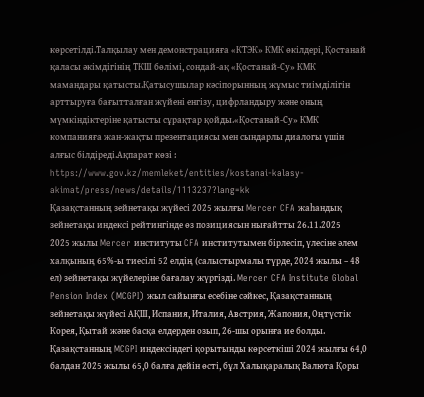көрсетілді.Талқылау мен демонстрацияға «КТЭК» КМК өкілдері, Қостанай қаласы әкімдігінің ТКШ бөлімі, сондай-ақ «Қостанай-Су» КМК мамандары қатысты.Қатысушылар кәсіпорынның жұмыс тиімділігін арттыруға бағытталған жүйені енгізу, цифрландыру және оның мүмкіндіктеріне қатысты сұрақтар қойды.«Қостанай-Су» КМК компанияға жан-жақты презентациясы мен сындарлы диалогы үшін алғыс білдіреді.Ақпарат көзі : https://www.gov.kz/memleket/entities/kostanai-kalasy-akimat/press/news/details/1113237?lang=kk
Қазақстанның зейнетақы жүйесі 2025 жылғы Mercer CFA жаһандық зейнетақы индексі рейтингінде өз позициясын нығайтты 26.11.2025
2025 жылы Mercer институты CFA институтымен бірлесіп, үлесіне әлем халқының 65%-ы тиесілі 52 елдің (салыстырмалы түрде, 2024 жылы – 48 ел) зейнетақы жүйелеріне бағалау жүргізді. Mercer CFA Institute Global Pension Index (MCGPI) жыл сайынғы есебіне сәйкес, Қазақстанның зейнетақы жүйесі АҚШ, Испания, Италия, Австрия, Жапония, Оңтүстік Корея, Қытай және басқа елдерден озып, 26-шы орынға ие болды. Қазақстанның MCGPI индексіндегі қорытынды көрсеткіші 2024 жылғы 64,0 балдан 2025 жылы 65,0 балға дейін өсті, бұл Халықаралық Валюта Қоры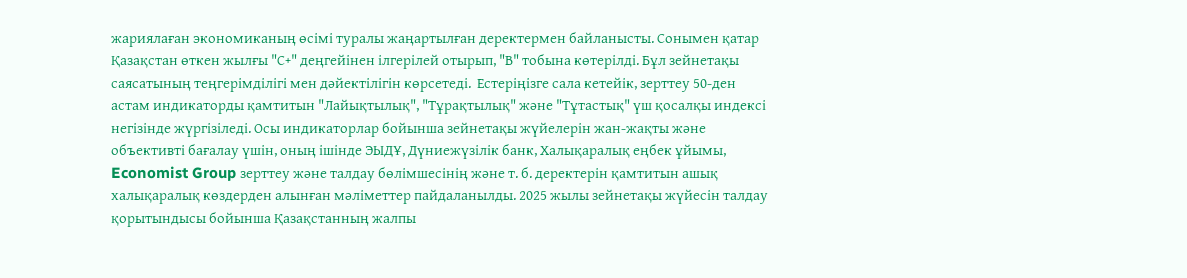жариялаған экономиканың өсімі туралы жаңартылған деректермен байланысты. Сонымен қатар Қазақстан өткен жылғы "С+" деңгейінен ілгерілей отырып, "В" тобына көтерілді. Бұл зейнетақы саясатының теңгерімділігі мен дәйектілігін көрсетеді.  Естеріңізге сала кетейік, зерттеу 50-ден астам индикаторды қамтитын "Лайықтылық", "Тұрақтылық" және "Тұтастық" үш қосалқы индексі негізінде жүргізіледі. Осы индикаторлар бойынша зейнетақы жүйелерін жан-жақты және объективті бағалау үшін, оның ішінде ЭЫДҰ, Дүниежүзілік банк, Халықаралық еңбек ұйымы, Economist Group зерттеу және талдау бөлімшесінің және т. б. деректерін қамтитын ашық халықаралық көздерден алынған мәліметтер пайдаланылды. 2025 жылы зейнетақы жүйесін талдау қорытындысы бойынша Қазақстанның жалпы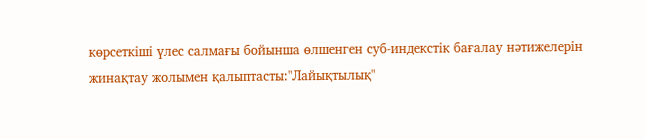көрсеткіші үлес салмағы бойынша өлшенген суб-индекстік бағалау нәтижелерін жинақтау жолымен қалыптасты:"Лайықтылық"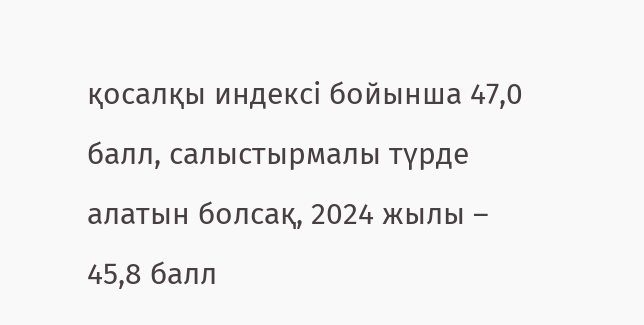қосалқы индексі бойынша 47,0 балл, салыстырмалы түрде алатын болсақ, 2024 жылы – 45,8 балл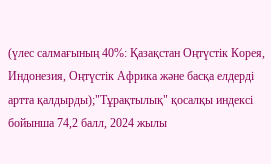(үлес салмағының 40%: Қазақстан Оңтүстік Корея, Индонезия, Оңтүстік Африка және басқа елдерді артта қалдырды);"Тұрақтылық" қосалқы индексі бойынша 74,2 балл, 2024 жылы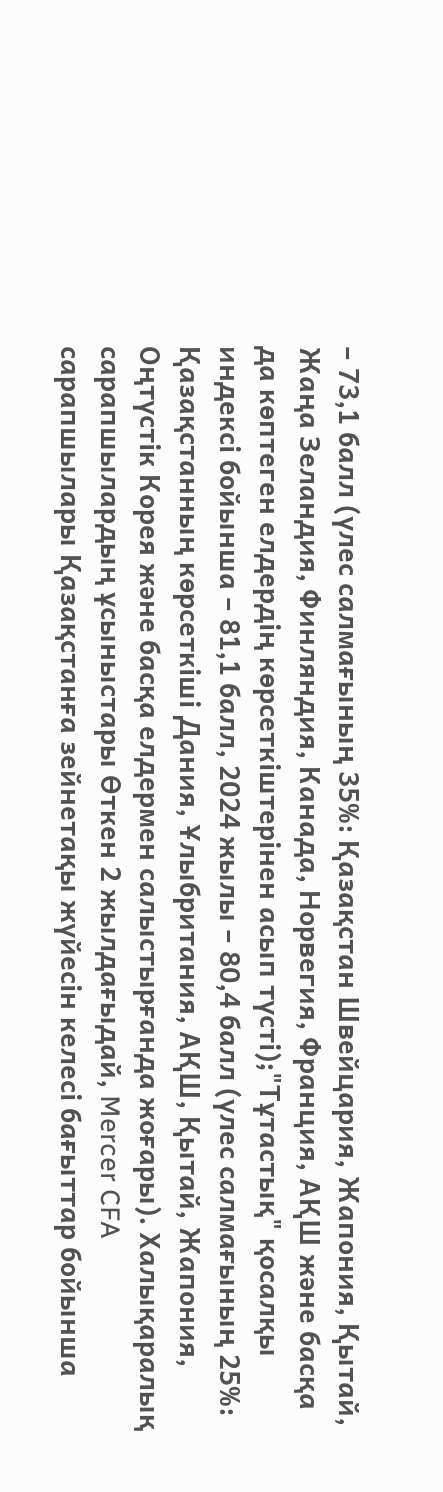– 73,1 балл (үлес салмағының 35%: Қазақстан Швейцария, Жапония, Қытай, Жаңа Зеландия, Финляндия, Канада, Норвегия, Франция, АҚШ және басқа да көптеген елдердің көрсеткіштерінен асып түсті);"Тұтастық" қосалқы индексі бойынша – 81,1 балл, 2024 жылы – 80,4 балл (үлес салмағының 25%: Қазақстанның көрсеткіші Дания, Ұлыбритания, АҚШ, Қытай, Жапония, Оңтүстік Корея және басқа елдермен салыстырғанда жоғары). Халықаралық сарапшылардың ұсыныстары Өткен 2 жылдағыдай, Mercer CFA сарапшылары Қазақстанға зейнетақы жүйесін келесі бағыттар бойынша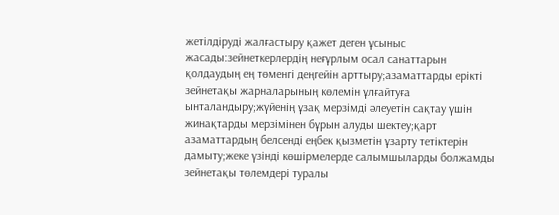жетілдіруді жалғастыру қажет деген ұсыныс жасады:зейнеткерлердің неғұрлым осал санаттарын қолдаудың ең төменгі деңгейін арттыру;азаматтарды ерікті зейнетақы жарналарының көлемін ұлғайтуға ынталандыру;жүйенің ұзақ мерзімді әлеуетін сақтау үшін жинақтарды мерзімінен бұрын алуды шектеу;қарт азаматтардың белсенді еңбек қызметін ұзарту тетіктерін дамыту;жеке үзінді көшірмелерде салымшыларды болжамды зейнетақы төлемдері туралы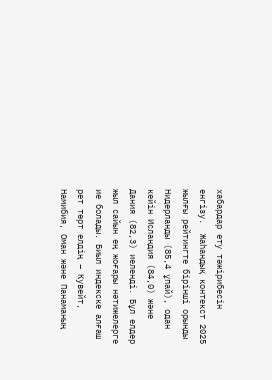хабардар ету тәжірибесін енгізу.  Жаһандық контекст 2025 жылғы рейтингте бірінші орынды Нидерланды (85,4 ұпай), одан кейін Исландия (84,0) және Дания (82,3) иеленді. Бұл елдер жыл сайын ең жоғары нәтижелерге ие болады. Биыл индекске алғаш рет төрт елдің – Кувейт, Намибия, Оман және Панаманың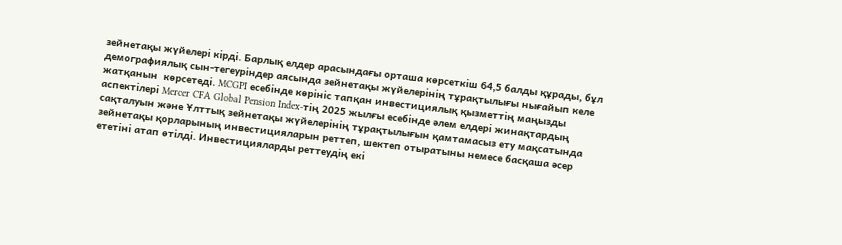зейнетақы жүйелері кірді. Барлық елдер арасындағы орташа көрсеткіш 64,5 балды құрады, бұл демографиялық сын-тегеуріндер аясында зейнетақы жүйелерінің тұрақтылығы нығайып келе жатқанын  көрсетеді. MCGPI есебінде көрініс тапқан инвестициялық қызметтің маңызды аспектілері Mercer CFA Global Pension Index-тің 2025 жылғы есебінде әлем елдері жинақтардың сақталуын және Ұлттық зейнетақы жүйелерінің тұрақтылығын қамтамасыз ету мақсатында зейнетақы қорларының инвестицияларын реттеп, шектеп отыратыны немесе басқаша әсер ететіні атап өтілді. Инвестицияларды реттеудің екі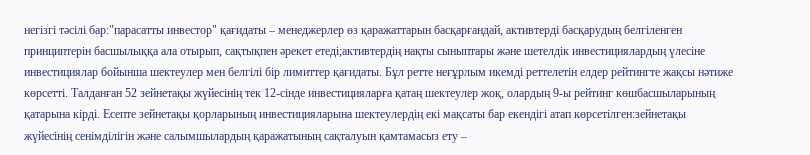негізгі тәсілі бар:"парасатты инвестор" қағидаты – менеджерлер өз қаражаттарын басқарғандай, активтерді басқарудың белгіленген принциптерін басшылыққа ала отырып, сақтықпен әрекет етеді;активтердің нақты сыныптары және шетелдік инвестициялардың үлесіне инвестициялар бойынша шектеулер мен белгілі бір лимиттер қағидаты. Бұл ретте неғұрлым икемді реттелетін елдер рейтингте жақсы нәтиже көрсетті. Талданған 52 зейнетақы жүйесінің тек 12-сінде инвестицияларға қатаң шектеулер жоқ, олардың 9-ы рейтинг көшбасшыларының қатарына кірді. Есепте зейнетақы қорларының инвестицияларына шектеулердің екі мақсаты бар екендігі атап көрсетілген:зейнетақы жүйесінің сенімділігін және салымшылардың қаражатының сақталуын қамтамасыз ету –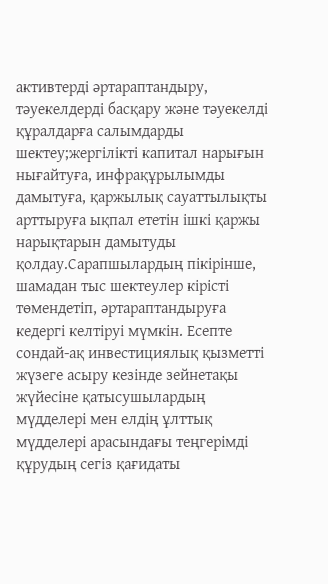активтерді әртараптандыру, тәуекелдерді басқару және тәуекелді құралдарға салымдарды шектеу;жергілікті капитал нарығын нығайтуға, инфрақұрылымды дамытуға, қаржылық сауаттылықты арттыруға ықпал ететін ішкі қаржы нарықтарын дамытуды қолдау.Сарапшылардың пікірінше, шамадан тыс шектеулер кірісті төмендетіп, әртараптандыруға кедергі келтіруі мүмкін. Есепте сондай-ақ инвестициялық қызметті жүзеге асыру кезінде зейнетақы жүйесіне қатысушылардың мүдделері мен елдің ұлттық мүдделері арасындағы теңгерімді құрудың сегіз қағидаты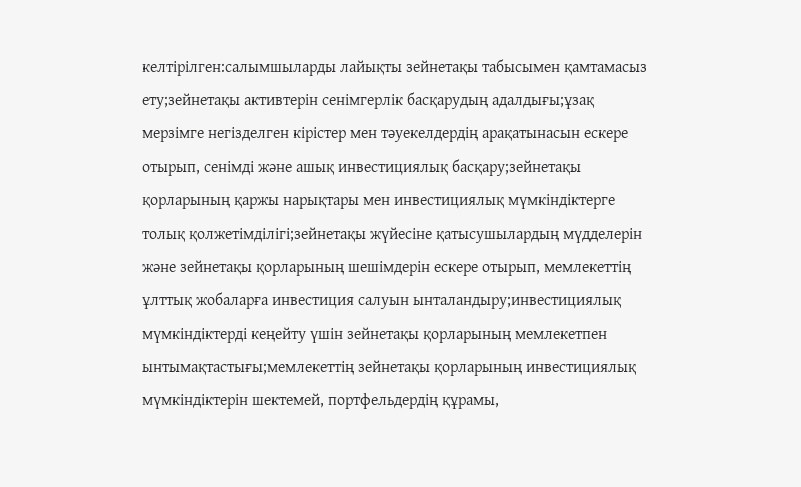келтірілген:салымшыларды лайықты зейнетақы табысымен қамтамасыз ету;зейнетақы активтерін сенімгерлік басқарудың адалдығы;ұзақ мерзімге негізделген кірістер мен тәуекелдердің арақатынасын ескере отырып, сенімді және ашық инвестициялық басқару;зейнетақы қорларының қаржы нарықтары мен инвестициялық мүмкіндіктерге толық қолжетімділігі;зейнетақы жүйесіне қатысушылардың мүдделерін және зейнетақы қорларының шешімдерін ескере отырып, мемлекеттің ұлттық жобаларға инвестиция салуын ынталандыру;инвестициялық мүмкіндіктерді кеңейту үшін зейнетақы қорларының мемлекетпен ынтымақтастығы;мемлекеттің зейнетақы қорларының инвестициялық мүмкіндіктерін шектемей, портфельдердің құрамы,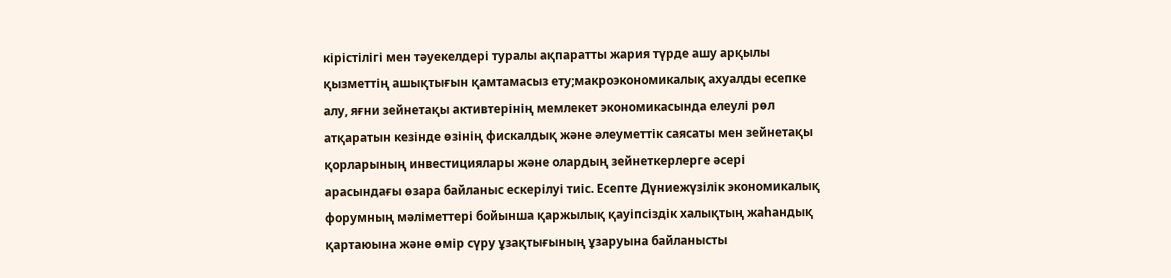кірістілігі мен тәуекелдері туралы ақпаратты жария түрде ашу арқылы қызметтің ашықтығын қамтамасыз ету;макроэкономикалық ахуалды есепке алу, яғни зейнетақы активтерінің мемлекет экономикасында елеулі рөл атқаратын кезінде өзінің фискалдық және әлеуметтік саясаты мен зейнетақы қорларының инвестициялары және олардың зейнеткерлерге әсері арасындағы өзара байланыс ескерілуі тиіс. Есепте Дүниежүзілік экономикалық форумның мәліметтері бойынша қаржылық қауіпсіздік халықтың жаһандық қартаюына және өмір сүру ұзақтығының ұзаруына байланысты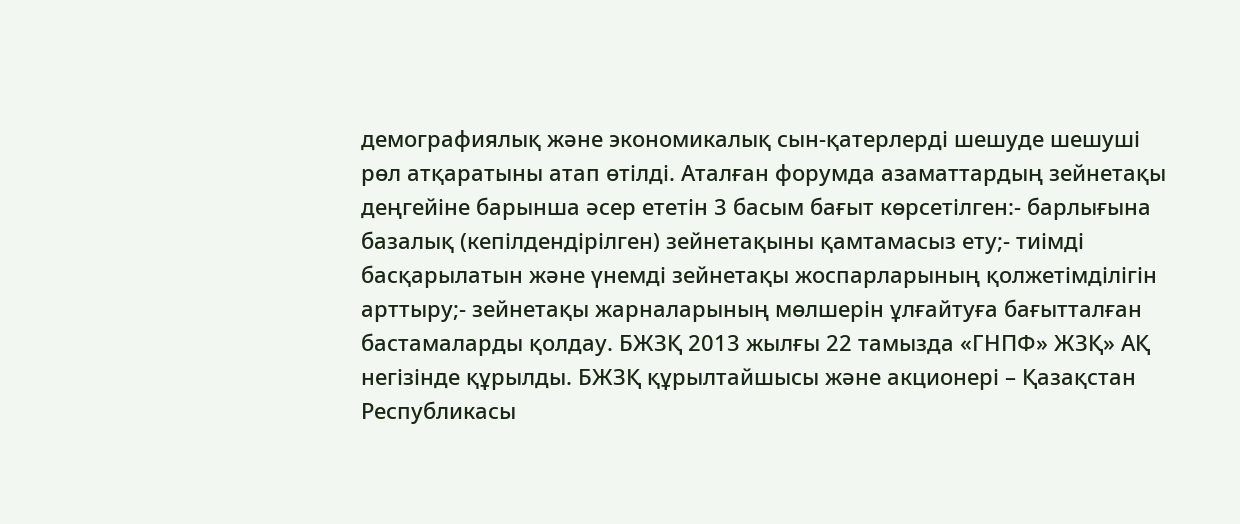демографиялық және экономикалық сын-қатерлерді шешуде шешуші рөл атқаратыны атап өтілді. Аталған форумда азаматтардың зейнетақы деңгейіне барынша әсер ететін 3 басым бағыт көрсетілген:- барлығына базалық (кепілдендірілген) зейнетақыны қамтамасыз ету;- тиімді басқарылатын және үнемді зейнетақы жоспарларының қолжетімділігін арттыру;- зейнетақы жарналарының мөлшерін ұлғайтуға бағытталған бастамаларды қолдау. БЖЗҚ 2013 жылғы 22 тамызда «ГНПФ» ЖЗҚ» АҚ негізінде құрылды. БЖЗҚ құрылтайшысы және акционері – Қазақстан Республикасы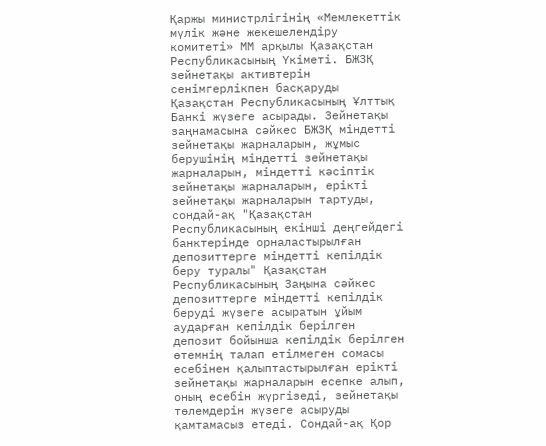Қаржы министрлігінің «Мемлекеттік мүлік және жекешелендіру комитеті» ММ арқылы Қазақстан Республикасының Үкіметі. БЖЗҚ зейнетақы активтерін сенімгерлікпен басқаруды Қазақстан Республикасының Ұлттық Банкі жүзеге асырады. Зейнетақы заңнамасына сәйкес БЖЗҚ міндетті зейнетақы жарналарын, жұмыс берушінің міндетті зейнетақы жарналарын, міндетті кәсіптік зейнетақы жарналарын, ерікті зейнетақы жарналарын тартуды, сондай-ақ "Қазақстан Республикасының екінші деңгейдегі банктерінде орналастырылған депозиттерге міндетті кепілдік беру туралы" Қазақстан Республикасының Заңына сәйкес депозиттерге міндетті кепілдік беруді жүзеге асыратын ұйым аударған кепілдік берілген депозит бойынша кепілдік берілген өтемнің талап етілмеген сомасы есебінен қалыптастырылған ерікті зейнетақы жарналарын есепке алып, оның есебін жүргізеді, зейнетақы төлемдерін жүзеге асыруды қамтамасыз етеді. Сондай-ақ Қор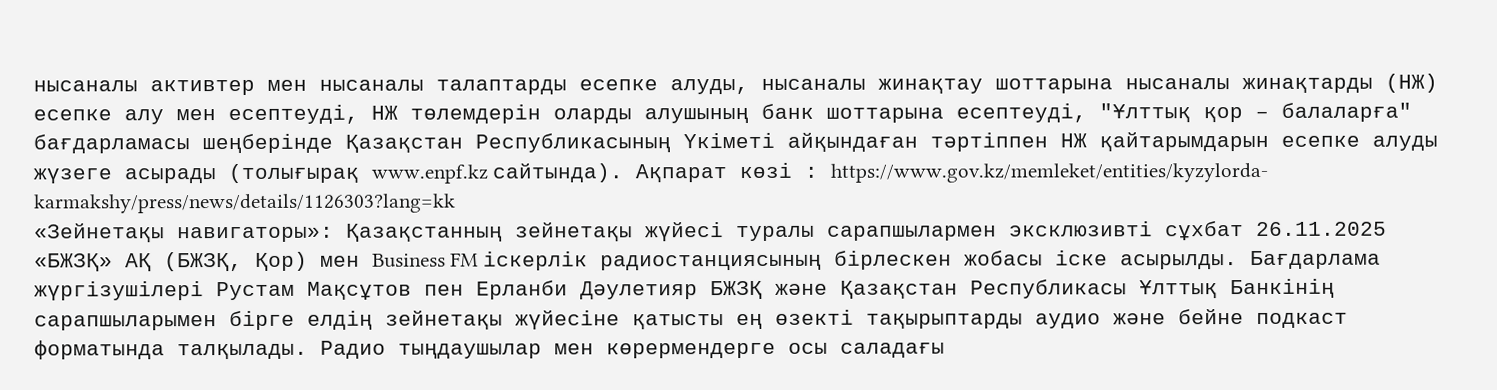нысаналы активтер мен нысаналы талаптарды есепке алуды, нысаналы жинақтау шоттарына нысаналы жинақтарды (НЖ) есепке алу мен есептеуді, НЖ төлемдерін оларды алушының банк шоттарына есептеуді, "Ұлттық қор – балаларға" бағдарламасы шеңберінде Қазақстан Республикасының Үкіметі айқындаған тәртіппен НЖ қайтарымдарын есепке алуды жүзеге асырады (толығырақ www.enpf.kz сайтында). Ақпарат көзі : https://www.gov.kz/memleket/entities/kyzylorda-karmakshy/press/news/details/1126303?lang=kk
«Зейнетақы навигаторы»: Қазақстанның зейнетақы жүйесі туралы сарапшылармен эксклюзивті сұхбат 26.11.2025
«БЖЗҚ» АҚ (БЖЗҚ, Қор) мен Business FM іскерлік радиостанциясының бірлескен жобасы іске асырылды. Бағдарлама жүргізушілері Рустам Мақсұтов пен Ерланби Дәулетияр БЖЗҚ және Қазақстан Республикасы Ұлттық Банкінің сарапшыларымен бірге елдің зейнетақы жүйесіне қатысты ең өзекті тақырыптарды аудио және бейне подкаст форматында талқылады. Радио тыңдаушылар мен көрермендерге осы саладағы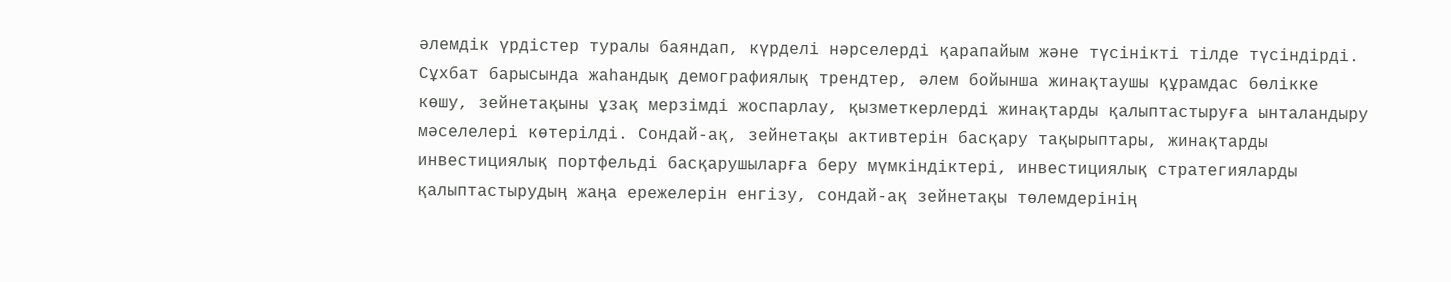әлемдік үрдістер туралы баяндап, күрделі нәрселерді қарапайым және түсінікті тілде түсіндірді.  Сұхбат барысында жаһандық демографиялық трендтер, әлем бойынша жинақтаушы құрамдас бөлікке көшу, зейнетақыны ұзақ мерзімді жоспарлау, қызметкерлерді жинақтарды қалыптастыруға ынталандыру мәселелері көтерілді. Сондай-ақ, зейнетақы активтерін басқару тақырыптары, жинақтарды инвестициялық портфельді басқарушыларға беру мүмкіндіктері, инвестициялық стратегияларды қалыптастырудың жаңа ережелерін енгізу, сондай-ақ зейнетақы төлемдерінің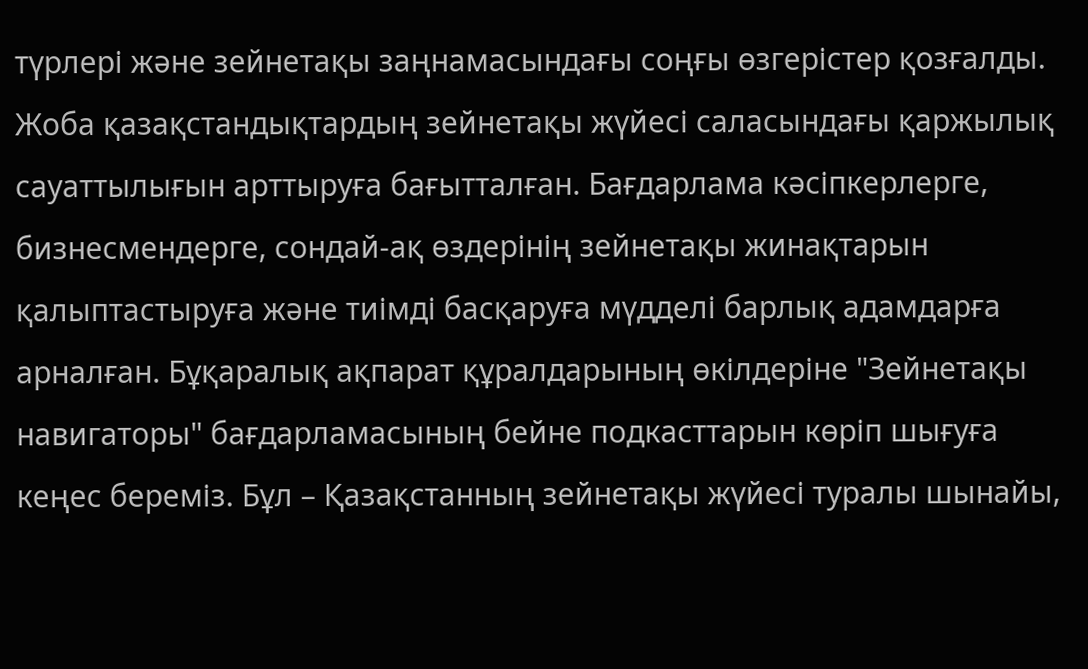түрлері және зейнетақы заңнамасындағы соңғы өзгерістер қозғалды. Жоба қазақстандықтардың зейнетақы жүйесі саласындағы қаржылық сауаттылығын арттыруға бағытталған. Бағдарлама кәсіпкерлерге, бизнесмендерге, сондай-ақ өздерінің зейнетақы жинақтарын қалыптастыруға және тиімді басқаруға мүдделі барлық адамдарға арналған. Бұқаралық ақпарат құралдарының өкілдеріне "Зейнетақы навигаторы" бағдарламасының бейне подкасттарын көріп шығуға кеңес береміз. Бұл – Қазақстанның зейнетақы жүйесі туралы шынайы,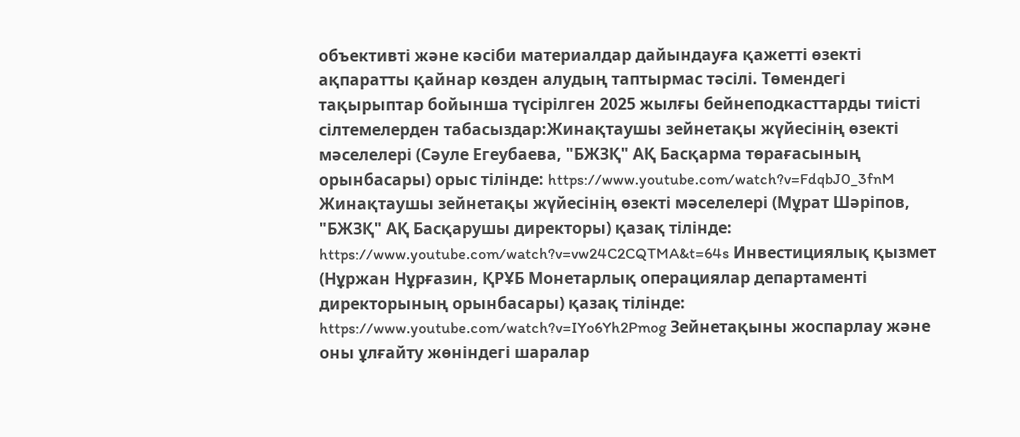объективті және кәсіби материалдар дайындауға қажетті өзекті ақпаратты қайнар көзден алудың таптырмас тәсілі. Төмендегі тақырыптар бойынша түсірілген 2025 жылғы бейнеподкасттарды тиісті сілтемелерден табасыздар:Жинақтаушы зейнетақы жүйесінің өзекті мәселелері (Сәуле Егеубаева, "БЖЗҚ" АҚ Басқарма төрағасының орынбасары) орыс тілінде: https://www.youtube.com/watch?v=FdqbJ0_3fnM Жинақтаушы зейнетақы жүйесінің өзекті мәселелері (Мұрат Шәріпов, "БЖЗҚ" АҚ Басқарушы директоры) қазақ тілінде: https://www.youtube.com/watch?v=vw24C2CQTMA&t=64s Инвестициялық қызмет (Нұржан Нұрғазин, ҚРҰБ Монетарлық операциялар департаменті директорының орынбасары) қазақ тілінде: https://www.youtube.com/watch?v=IYo6Yh2Pmog Зейнетақыны жоспарлау және оны ұлғайту жөніндегі шаралар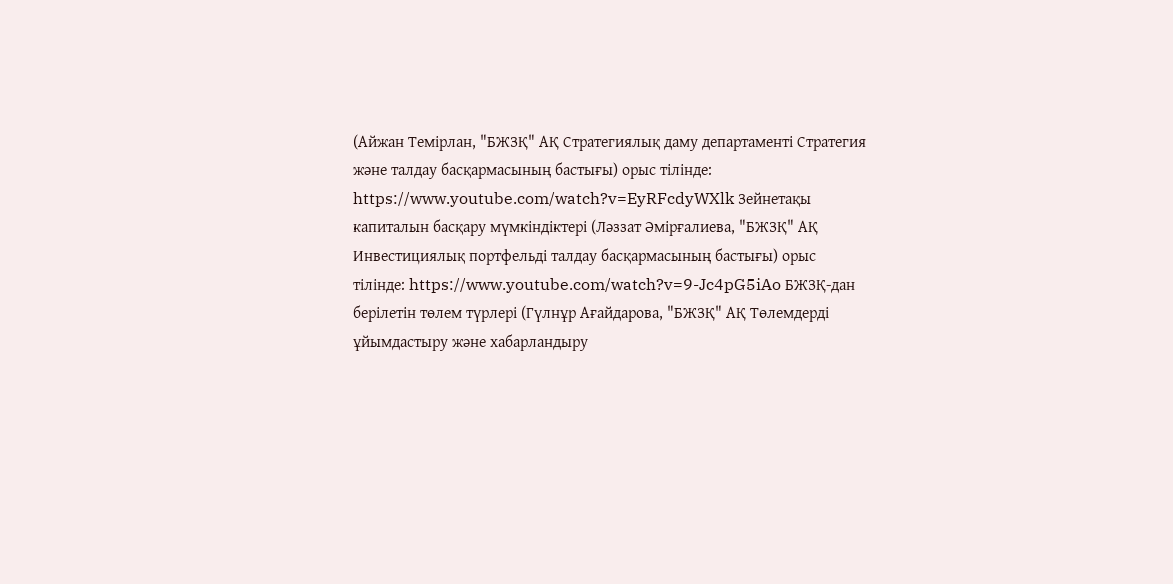(Айжан Темірлан, "БЖЗҚ" АҚ Стратегиялық даму департаменті Стратегия және талдау басқармасының бастығы) орыс тілінде: https://www.youtube.com/watch?v=EyRFcdyWXlk Зейнетақы капиталын басқару мүмкіндіктері (Ләззат Әмірғалиева, "БЖЗҚ" АҚ Инвестициялық портфельді талдау басқармасының бастығы) орыс тілінде: https://www.youtube.com/watch?v=9-Jc4pG5iAo БЖЗҚ-дан берілетін төлем түрлері (Гүлнұр Ағайдарова, "БЖЗҚ" АҚ Төлемдерді ұйымдастыру және хабарландыру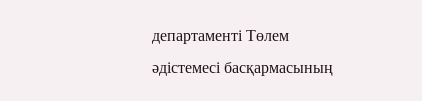департаменті Төлем әдістемесі басқармасының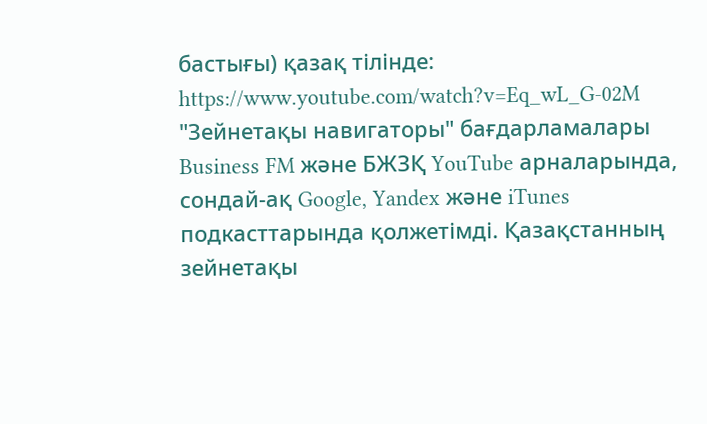бастығы) қазақ тілінде: https://www.youtube.com/watch?v=Eq_wL_G-02M "Зейнетақы навигаторы" бағдарламалары Business FM және БЖЗҚ YouTube арналарында, сондай-ақ Google, Yandex және iTunes подкасттарында қолжетімді. Қазақстанның зейнетақы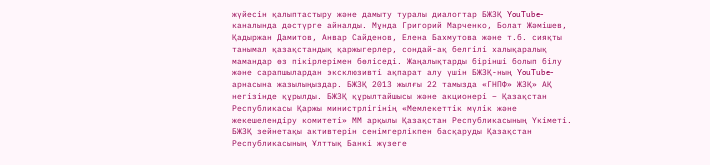жүйесін қалыптастыру және дамыту туралы диалогтар БЖЗҚ YouTube-каналында дәстүрге айналды. Мұнда Григорий Марченко, Болат Жәмішев, Қадыржан Дамитов, Анвар Сайденов, Елена Бахмутова және т.б. сияқты танымал қазақстандық қаржыгерлер, сондай-ақ белгілі халықаралық мамандар өз пікірлерімен бөліседі. Жаңалықтарды бірінші болып білу және сарапшылардан эксклюзивті ақпарат алу үшін БЖЗҚ-ның YouTube-арнасына жазылыңыздар. БЖЗҚ 2013 жылғы 22 тамызда «ГНПФ» ЖЗҚ» АҚ негізінде құрылды. БЖЗҚ құрылтайшысы және акционері – Қазақстан Республикасы Қаржы министрлігінің «Мемлекеттік мүлік және жекешелендіру комитеті» ММ арқылы Қазақстан Республикасының Үкіметі. БЖЗҚ зейнетақы активтерін сенімгерлікпен басқаруды Қазақстан Республикасының Ұлттық Банкі жүзеге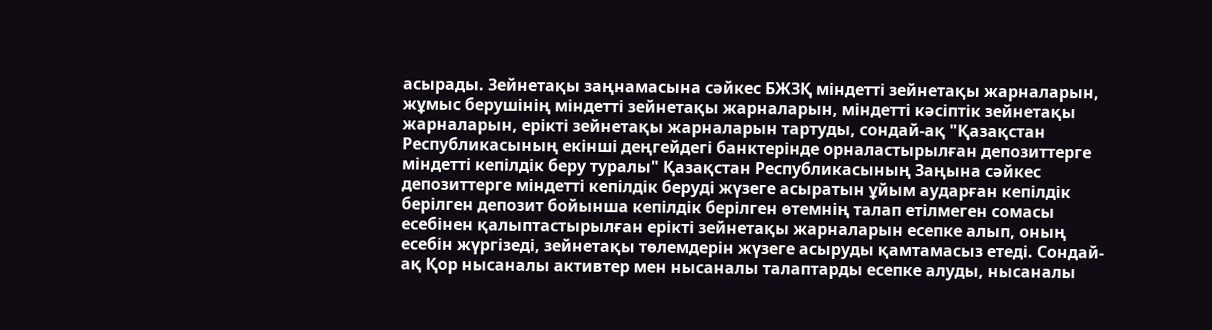асырады. Зейнетақы заңнамасына сәйкес БЖЗҚ міндетті зейнетақы жарналарын, жұмыс берушінің міндетті зейнетақы жарналарын, міндетті кәсіптік зейнетақы жарналарын, ерікті зейнетақы жарналарын тартуды, сондай-ақ "Қазақстан Республикасының екінші деңгейдегі банктерінде орналастырылған депозиттерге міндетті кепілдік беру туралы" Қазақстан Республикасының Заңына сәйкес депозиттерге міндетті кепілдік беруді жүзеге асыратын ұйым аударған кепілдік берілген депозит бойынша кепілдік берілген өтемнің талап етілмеген сомасы есебінен қалыптастырылған ерікті зейнетақы жарналарын есепке алып, оның есебін жүргізеді, зейнетақы төлемдерін жүзеге асыруды қамтамасыз етеді. Сондай-ақ Қор нысаналы активтер мен нысаналы талаптарды есепке алуды, нысаналы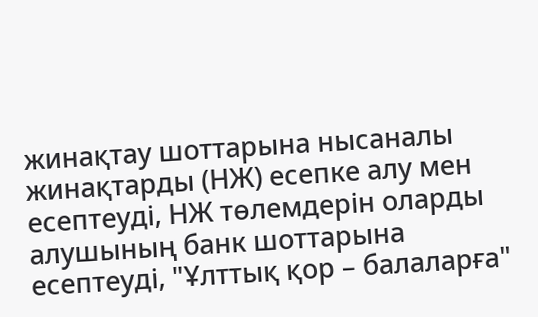жинақтау шоттарына нысаналы жинақтарды (НЖ) есепке алу мен есептеуді, НЖ төлемдерін оларды алушының банк шоттарына есептеуді, "Ұлттық қор – балаларға"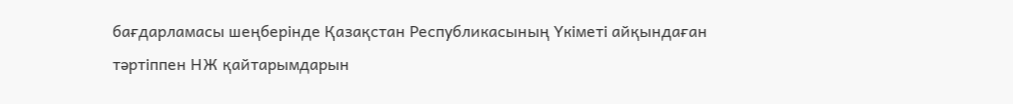бағдарламасы шеңберінде Қазақстан Республикасының Үкіметі айқындаған тәртіппен НЖ қайтарымдарын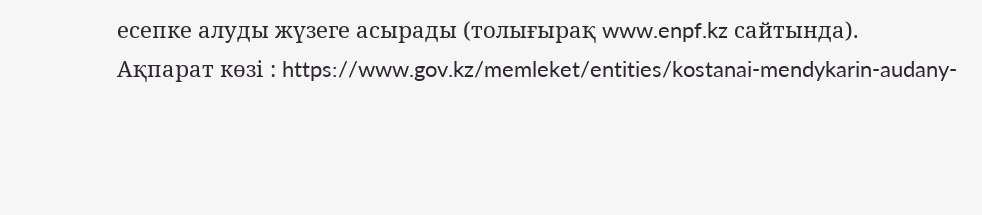есепке алуды жүзеге асырады (толығырақ www.enpf.kz сайтында).              Ақпарат көзі : https://www.gov.kz/memleket/entities/kostanai-mendykarin-audany-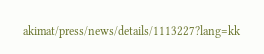akimat/press/news/details/1113227?lang=kk